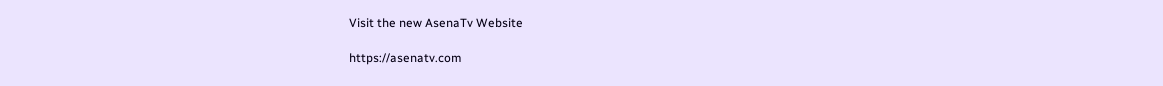Visit the new AsenaTv Website

https://asenatv.com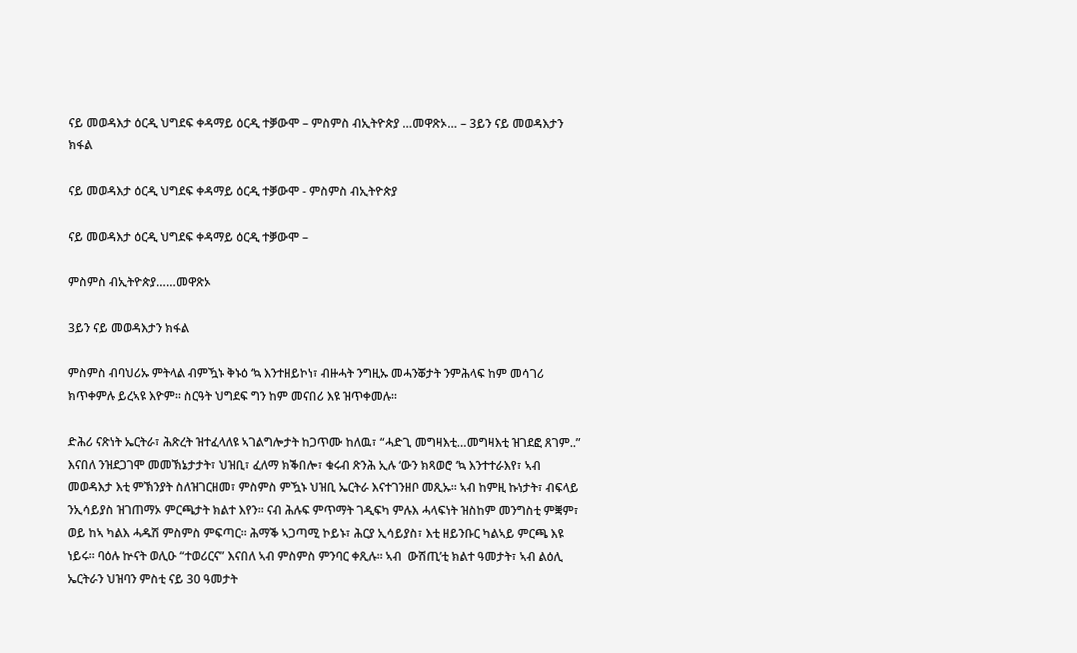ናይ መወዳእታ ዕርዲ ህግደፍ ቀዳማይ ዕርዲ ተቓውሞ – ምስምስ ብኢትዮጵያ …መዋጽኦ… – 3ይን ናይ መወዳእታን ክፋል

ናይ መወዳእታ ዕርዲ ህግደፍ ቀዳማይ ዕርዲ ተቓውሞ - ምስምስ ብኢትዮጵያ

ናይ መወዳእታ ዕርዲ ህግደፍ ቀዳማይ ዕርዲ ተቓውሞ –

ምስምስ ብኢትዮጵያ……መዋጽኦ

3ይን ናይ መወዳእታን ክፋል

ምስምስ ብባህሪኡ ምትላል ብምዃኑ ቅኑዕ ‘ኳ እንተዘይኮነ፣ ብዙሓት ንግዚኡ መሓንቖታት ንምሕላፍ ከም መሳገሪ ክጥቀምሉ ይረኣዩ እዮም። ስርዓት ህግደፍ ግን ከም መናበሪ እዩ ዝጥቀመሉ።

ድሕሪ ናጽነት ኤርትራ፣ ሕጽረት ዝተፈላለዩ ኣገልግሎታት ከጋጥሙ ከለዉ፣ “ሓድጊ መግዛእቲ…መግዛእቲ ዝገደፎ ጸገም..” እናበለ ንዝደጋገሞ መመኽኔታታት፣ ህዝቢ፣ ፈለማ ክቕበሎ፣ ቁሩብ ጽንሕ ኢሉ ‘ውን ክጻወሮ ‘ኳ እንተተራእየ፣ ኣብ መወዳእታ እቲ ምኽንያት ስለዝገርዘመ፣ ምስምስ ምዃኑ ህዝቢ ኤርትራ እናተገንዘቦ መጺኡ። ኣብ ከምዚ ኩነታት፣ ብፍላይ ንኢሳይያስ ዝገጠማኦ ምርጫታት ክልተ እየን። ናብ ሕሉፍ ምጥማት ገዲፍካ ምሉእ ሓላፍነት ዝስከም መንግስቲ ምቛም፣ ወይ ከኣ ካልእ ሓዱሽ ምስምስ ምፍጣር። ሕማቕ ኣጋጣሚ ኮይኑ፣ ሕርያ ኢሳይያስ፣ እቲ ዘይንቡር ካልኣይ ምርጫ እዩ ነይሩ። ባዕሉ ኵናት ወሊዑ “ተወሪርና” እናበለ ኣብ ምስምስ ምንባር ቀጺሉ። ኣብ  ውሽጢ’ቲ ክልተ ዓመታት፣ ኣብ ልዕሊ ኤርትራን ህዝባን ምስቲ ናይ 30 ዓመታት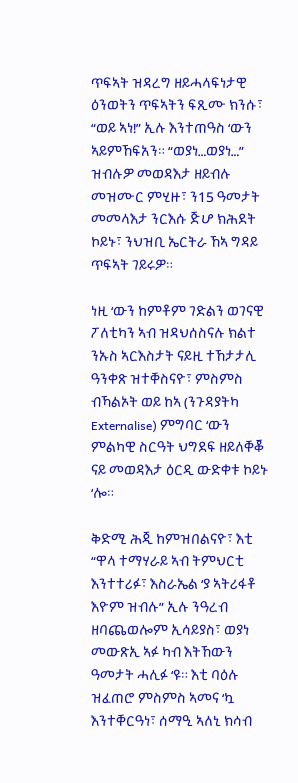ጥፍኣት ዝዳረግ ዘይሓላፍነታዊ ዕንወትን ጥፍኣትን ፍጺሙ ክንሱ፣ “ወይ ኣነ!” ኢሉ እንተጠዓስ ‘ውን ኣይምኸፍአን። “ወያነ…ወያነ…” ዝብሉዎ መወዳእታ ዘይብሉ መዝሙር ምሂዙ፣ ን15 ዓመታት መመላእታ ንርእሱ ጅሆ ክሕደት ኮይኑ፣ ንህዝቢ ኤርትራ ኸኣ ግዳይ ጥፍኣት ገይሩዎ።

ነዚ ‘ውን ከምቶም ገድልን ወገናዊ ፖለቲካን ኣብ ዝዳህሰስናሉ ክልተ ንኡስ ኣርእስታት ናይዚ ተኸታታሊ ዓንቀጽ ዝተቐስናዮ፣ ምስምስ ብኻልኦት ወይ ከኣ (ንጉዳያትካ Externalise) ምግባር ‘ውን ምልካዊ ስርዓት ህግደፍ ዘይለቐቖ ናይ መወዳእታ ዕርዲ ውድቀቱ ኮይኑ ‘ሎ።

ቅድሚ ሕጂ ከምዝበልናዮ፣ እቲ “ዋላ ተማሃራይ ኣብ ትምህርቲ እንተተሪፉ፣ እስራኤል ‘ያ ኣትሪፋቶ እዮም ዝብሉ” ኢሉ ንዓረብ ዘባጨወሎም ኢሳይያስ፣ ወያነ መውጽኢ ኣፉ ካብ እትኸውን ዓመታት ሓሊፉ ‘ዩ። እቲ ባዕሉ ዝፈጠሮ ምስምስ ኣመና ‘ኳ እንተቐርዓነ፣ ሰማዒ ኣለኒ ክሳብ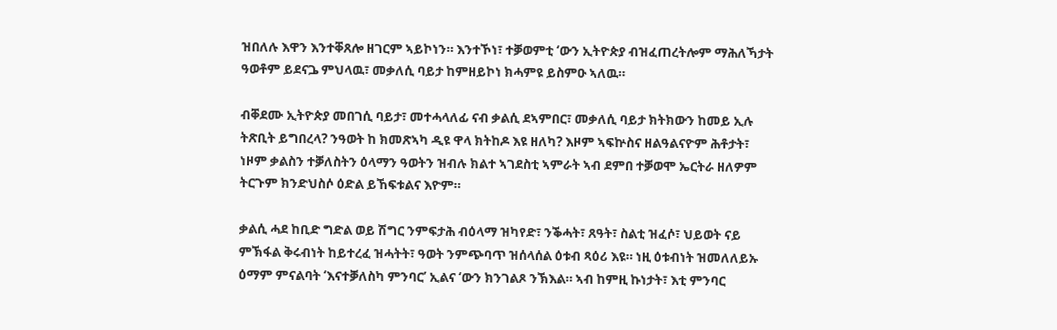ዝበለሉ እዋን እንተቐጸሎ ዘገርም ኣይኮነን። እንተኾነ፣ ተቓወምቲ ‘ውን ኢትዮጵያ ብዝፈጠረትሎም ማሕለኻታት ዓወቶም ይደናጔ ምህላዉ፣ መቃለሲ ባይታ ከምዘይኮነ ክሓምዩ ይስምዑ ኣለዉ።

ብቐደሙ ኢትዮጵያ መበገሲ ባይታ፣ መተሓላለፊ ናብ ቃልሲ ደኣምበር፣ መቃለሲ ባይታ ክትክውን ከመይ ኢሉ ትጽቢት ይግበረላ? ንዓወት ከ ክመጽኣካ ዲዩ ዋላ ክትከዶ እዩ ዘለካ? እዞም ኣፍኵስና ዘልዓልናዮም ሕቶታት፣ ነዞም ቃልስን ተቓለስትን ዕላማን ዓወትን ዝብሉ ክልተ ኣገደስቲ ኣምራት ኣብ ደምበ ተቓወሞ ኤርትራ ዘለዎም ትርጉም ክንድህስሶ ዕድል ይኸፍቱልና እዮም።

ቃልሲ ሓደ ከቢድ ግድል ወይ ሽግር ንምፍታሕ ብዕላማ ዝካየድ፣ ንቕሓት፣ ጸዓት፣ ስልቲ ዝፈሶ፣ ህይወት ናይ ምኽፋል ቅሩብነት ከይተረፈ ዝሓትት፣ ዓወት ንምጭባጥ ዝሰላሰል ዕቱብ ጻዕሪ እዩ። ነዚ ዕቱብነት ዝመለለይኡ ዕማም ምናልባት ‘እናተቓለስካ ምንባር’ ኢልና ‘ውን ክንገልጾ ንኽእል። ኣብ ከምዚ ኩነታት፣ እቲ ምንባር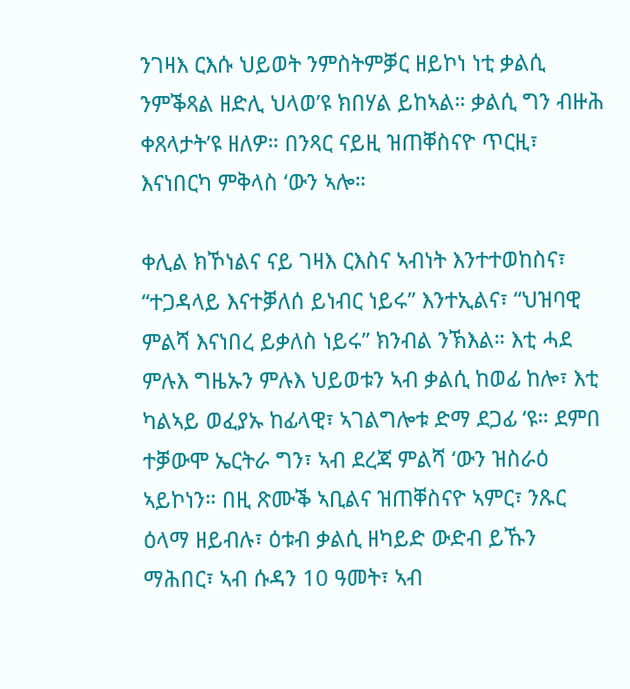ንገዛእ ርእሱ ህይወት ንምስትምቓር ዘይኮነ ነቲ ቃልሲ ንምቕጻል ዘድሊ ህላወ’ዩ ክበሃል ይከኣል። ቃልሲ ግን ብዙሕ ቀጸላታት’ዩ ዘለዎ። በንጻር ናይዚ ዝጠቐስናዮ ጥርዚ፣ እናነበርካ ምቅላስ ‘ውን ኣሎ።

ቀሊል ክኾነልና ናይ ገዛእ ርእስና ኣብነት እንተተወከስና፣ “ተጋዳላይ እናተቓለሰ ይነብር ነይሩ” እንተኢልና፣ “ህዝባዊ ምልሻ እናነበረ ይቃለስ ነይሩ” ክንብል ንኽእል። እቲ ሓደ ምሉእ ግዜኡን ምሉእ ህይወቱን ኣብ ቃልሲ ከወፊ ከሎ፣ እቲ ካልኣይ ወፈያኡ ከፊላዊ፣ ኣገልግሎቱ ድማ ደጋፊ ‘ዩ። ደምበ ተቓውሞ ኤርትራ ግን፣ ኣብ ደረጃ ምልሻ ‘ውን ዝስራዕ ኣይኮነን። በዚ ጽሙቕ ኣቢልና ዝጠቐስናዮ ኣምር፣ ንጹር ዕላማ ዘይብሉ፣ ዕቱብ ቃልሲ ዘካይድ ውድብ ይኹን ማሕበር፣ ኣብ ሱዳን 10 ዓመት፣ ኣብ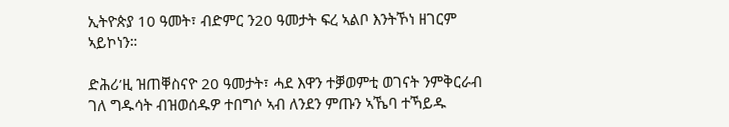ኢትዮጵያ 10 ዓመት፣ ብድምር ን20 ዓመታት ፍረ ኣልቦ እንትኾነ ዘገርም ኣይኮነን።

ድሕሪ’ዚ ዝጠቐስናዮ 20 ዓመታት፣ ሓደ እዋን ተቓወምቲ ወገናት ንምቅርራብ ገለ ግዱሳት ብዝወሰዱዎ ተበግሶ ኣብ ለንደን ምጡን ኣኼባ ተኻይዱ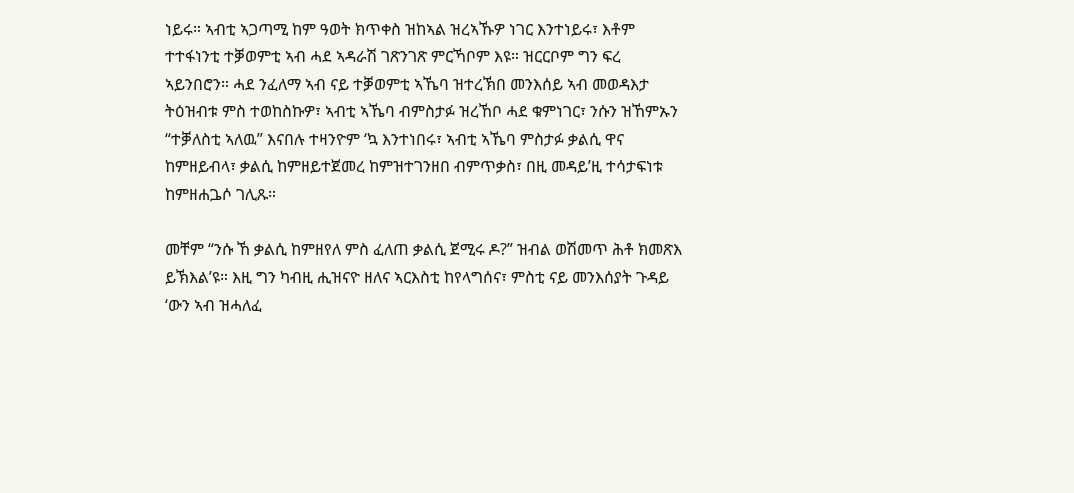ነይሩ። ኣብቲ ኣጋጣሚ ከም ዓወት ክጥቀስ ዝከኣል ዝረኣኹዎ ነገር እንተነይሩ፣ እቶም ተተፋነንቲ ተቓወምቲ ኣብ ሓደ ኣዳራሽ ገጽንገጽ ምርኻቦም እዩ። ዝርርቦም ግን ፍረ ኣይንበሮን። ሓደ ንፈለማ ኣብ ናይ ተቓወምቲ ኣኼባ ዝተረኽበ መንእሰይ ኣብ መወዳእታ ትዕዝብቱ ምስ ተወከስኩዎ፣ ኣብቲ ኣኼባ ብምስታፉ ዝረኸቦ ሓደ ቁምነገር፣ ንሱን ዝኸምኡን “ተቓለስቲ ኣለዉ” እናበሉ ተዛንዮም ‘ኳ እንተነበሩ፣ ኣብቲ ኣኼባ ምስታፉ ቃልሲ ዋና ከምዘይብላ፣ ቃልሲ ከምዘይተጀመረ ከምዝተገንዘበ ብምጥቃስ፣ በዚ መዳይ’ዚ ተሳታፍነቱ ከምዘሐጔሶ ገሊጹ።

መቸም “ንሱ ኸ ቃልሲ ከምዘየለ ምስ ፈለጠ ቃልሲ ጀሚሩ ዶ?” ዝብል ወሽመጥ ሕቶ ክመጽእ ይኽእል’ዩ። እዚ ግን ካብዚ ሒዝናዮ ዘለና ኣርእስቲ ከየላግሰና፣ ምስቲ ናይ መንእሰያት ጉዳይ ‘ውን ኣብ ዝሓለፈ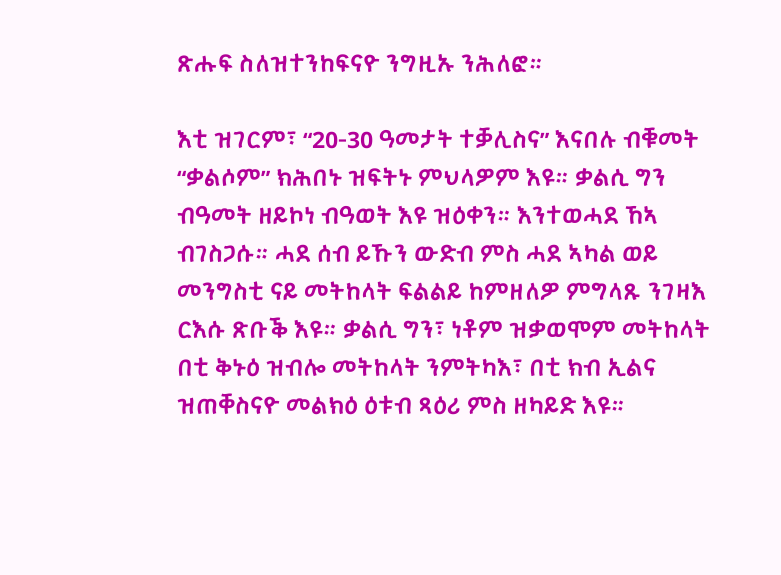ጽሑፍ ስለዝተንከፍናዮ ንግዚኡ ንሕለፎ።

እቲ ዝገርም፣ “20-30 ዓመታት ተቓሊስና” እናበሉ ብቑመት “ቃልሶም” ክሕበኑ ዝፍትኑ ምህላዎም እዩ። ቃልሲ ግን ብዓመት ዘይኮነ ብዓወት እዩ ዝዕቀን። እንተወሓደ ኸኣ ብገስጋሱ። ሓደ ሰብ ይኹን ውድብ ምስ ሓደ ኣካል ወይ መንግስቲ ናይ መትከላት ፍልልይ ከምዘለዎ ምግላጹ ንገዛእ ርእሱ ጽቡቕ እዩ። ቃልሲ ግን፣ ነቶም ዝቃወሞም መትከላት በቲ ቅኑዕ ዝብሎ መትከላት ንምትካእ፣ በቲ ክብ ኢልና ዝጠቐስናዮ መልክዕ ዕቱብ ጻዕሪ ምስ ዘካይድ እዩ።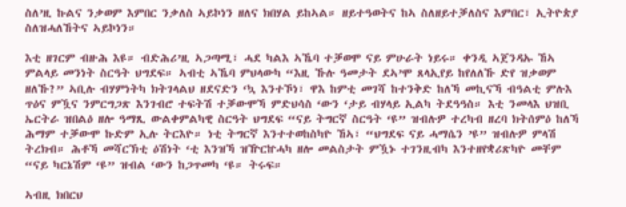ስለ’ዚ ኩልና ንቃወም እምበር ንቃለስ ኣይኮነን ዘለና ክበሃል ይከኣል። ዘይተዓወትና ከኣ ስለዘይተቓለስና እምበር፣ ኢትዮጵያ ስለዝሓለኸትና ኣይኮነን።

እቲ ዘገርም ብዙሕ እዩ። ብድሕሪ’ዚ ኣጋጣሚ፣ ሓደ ካልእ ኣኼባ ተቓወሞ ናይ ምሁራት ነይሩ። ቀንዲ ኣጀንዳኡ ኸኣ ምልላይ መንነት ስርዓት ህግደፍ። ኣብቲ ኣኼባ ምህላውካ “እዚ ኹሉ ዓመታት ደኣ’ሞ ጸላኢየይ ከየለለኹ ድየ ዝቃወም ዘለኹ?” ኣቢሉ ብሃምነትካ ክትገላልህ ዘደናድን ‘ኳ እንተኾነ፣ ዋእ ከምቲ መገሻ ከተንቅድ ከለኻ መኪናኻ ብዓልቲ ምሉእ ጥዕና ምዃና ንምርግጋጽ እንገብሮ ተፍትሽ ተቓውሞኻ ምድህሳስ ‘ውን ‘ታይ ብሃላይ ኢልካ ትደዓዓስ። እቲ ንመላእ ህዝቢ ኤርትራ ዝበልዕ ዘሎ ዓማጺ ውልቀምልካዊ ስርዓት ህግደፍ “ናይ ትግርኛ ስርዓት ‘ዩ” ዝብሉዎ ተረካብ ዘረባ ክትሰምዕ ከለኻ ሕማም ተቓውሞ ኩድም ኢሉ ትርእዮ። ነቲ ትግርኛ እንተተወከስካዮ ኸኣ፣ “ህግደፍ ናይ ሓማሴን ’ዩ” ዝብሉዎ ምላሽ ትረክብ። ሕቶኻ መሻርኽቲ ዕሽነት ‘ቲ እንዝኻ ዝዅርኵሓካ ዘሎ መልስታት ምዃኑ ተገንዚብካ እንተዘየቋሪጽካዮ መቸም “ናይ ካርኔሽም ‘ዩ” ዝብል ‘ውን ከጋጥመካ ‘ዩ። ትሩፍ።

ኣብዚ ክበርህ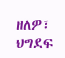ዘለዎ፣ ህግደፍ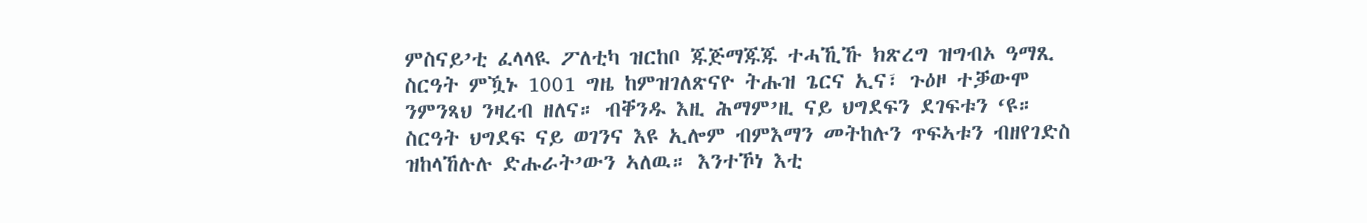ምስናይ’ቲ ፈላላዪ ፖለቲካ ዝርከቦ ጁጅማጁጁ ተሓኺኹ ክጽረግ ዝግብኦ ዓማጺ ስርዓት ምዃኑ 1001 ግዜ ከምዝገለጽናዮ ትሑዝ ጌርና ኢና፣ ጉዕዞ ተቓውሞ ንምንጻህ ንዛረብ ዘለና። ብቐንዱ እዚ ሕማም’ዚ ናይ ህግደፍን ደገፍቱን ‘ዩ። ስርዓት ህግደፍ ናይ ወገንና እዩ ኢሎም ብምእማን መትከሉን ጥፍኣቱን ብዘየገድስ ዝከላኸሉሉ ድሑራት’ውን ኣለዉ። እንተኾነ እቲ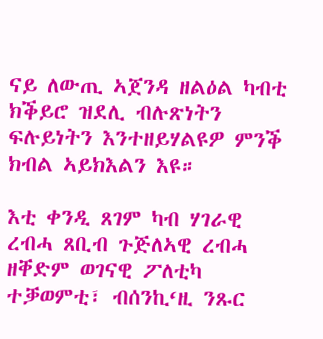ናይ ለውጢ ኣጀንዳ ዘልዕል ካብቲ ክቕይሮ ዝደሊ ብሉጽነትን ፍሉይነትን እንተዘይሃልዩዎ ምንቕ ክብል ኣይክእልን እዩ።

እቲ ቀንዲ ጸገም ካብ ሃገራዊ ረብሓ ጸቢብ ጉጅለኣዊ ረብሓ ዘቐድም ወገናዊ ፖለቲካ ተቓወምቲ፣ ብሰንኪ‘ዚ ንጹር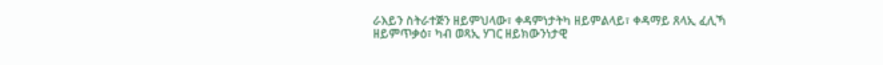ራእይን ስትራተጅን ዘይምህላው፣ ቀዳምነታትካ ዘይምልላይ፣ ቀዳማይ ጸላኢ ፈሊኻ ዘይምጥቃዕ፣ ካብ ወጻኢ ሃገር ዘይክውንነታዊ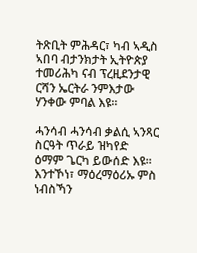ትጽቢት ምሕዳር፣ ካብ ኣዲስ ኣበባ ብታንክታት ኢትዮጵያ ተመሪሕካ ናብ ፕረዚደንታዊ ርሻን ኤርትራ ንምእታው ሃንቀው ምባል እዩ።

ሓንሳብ ሓንሳብ ቃልሲ ኣንጻር ስርዓት ጥራይ ዝካየድ ዕማም ጌርካ ይውሰድ እዩ። እንተኾነ፣ ማዕረማዕሪኡ ምስ ነብስኻን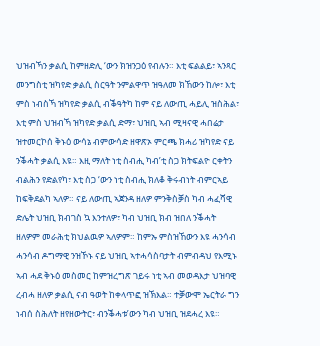ህዝብኻን ቃልሲ ከምዘድሊ ‘ውን ክዝንጋዕ የብሉን። እቲ ፍልልይ፣ ኣንጻር መንግስቲ ዝካየድ ቃልሲ ስርዓት ንምልዋጥ ዝዓለመ ክኸውን ከሎ፣ እቲ ምስ ነብስኻ ዝካየድ ቃልሲ ብቕዓትካ ከም ናይ ለውጢ ሓይሊ ዝስሕል፣ እቲ ምስ ህዝብኻ ዝካየድ ቃልሲ ድማ፣ ህዝቢ ኣብ ሚዛናዊ ሓበሬታ ዝተመርኮሰ ቅኑዕ ውሳኔ ብምውሳድ ዘዋጽኦ ምርጫ ክሓሪ ዝካየድ ናይ ንቕሓት ቃልሲ እዩ። እዚ ማለት ነቲ ስብሒ ካብ’ቲ ስጋ ክትፍልዮ ርቀትን ብልሕን የድልየካ፣ እቲ ስጋ ‘ውን ነቲ ስብሒ ክለቆ ቅሩብነት ብምርኣይ ከፍቅደልካ ኣለዎ። ናይ ለውጢ ኣጀንዳ ዘለዎ ምንቅስቓስ ካብ ሓፈሻዊ ድሌት ህዝቢ ክብገስ ኳ እንተለዎ፣ ካብ ህዝቢ ክብ ዝበለ ንቕሓት ዘለዎም መራሕቲ ክህልዉዎ ኣለዎም። ከምኡ ምስዝኸውን እዩ ሓንሳብ ሓንሳብ ዶግማዊ ንዝኾኑ ናይ ህዝቢ ኣተሓሳስባታት ብምብዳህ የእሚኑ ኣብ ሓደ ቅኑዕ መስመር ከምዝረግጽ ገይሩ ነቲ ኣብ መወዳእታ ህዝባዊ ረብሓ ዘለዎ ቃልሲ ናብ ዓወት ከቀላጥፎ ዝኽእል። ተቓውሞ ኤርትራ ግን ነብሰ ስሕለት ዘየዘውትር፣ ብንቕሓቱ’ውን ካብ ህዝቢ ዝደሓረ እዩ።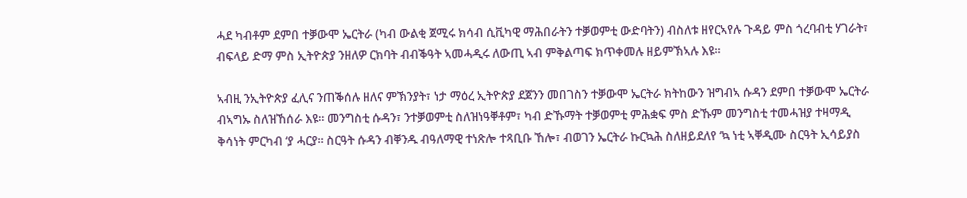ሓደ ካብቶም ደምበ ተቓውሞ ኤርትራ (ካብ ውልቂ ጀሚሩ ክሳብ ሲቪካዊ ማሕበራትን ተቓወምቲ ውድባትን) ብስለቱ ዘየርኣየሉ ጉዳይ ምስ ጎረባብቲ ሃገራት፣ ብፍላይ ድማ ምስ ኢትዮጵያ ንዘለዎ ርክባት ብብቕዓት ኣመሓዲሩ ለውጢ ኣብ ምቅልጣፍ ክጥቀመሉ ዘይምኽኣሉ እዩ።

ኣብዚ ንኢትዮጵያ ፈሊና ንጠቕሰሉ ዘለና ምኽንያት፣ ነታ ማዕረ ኢትዮጵያ ደጀንን መበገስን ተቓውሞ ኤርትራ ክትከውን ዝግብኣ ሱዳን ደምበ ተቓውሞ ኤርትራ ብኣግኡ ስለዝኸሰራ እዩ። መንግስቲ ሱዳን፣ ንተቓወምቲ ስለዝነዓቐቶም፣ ካብ ድኹማት ተቓወምቲ ምሕቋፍ ምስ ድኹም መንግስቲ ተመሓዝያ ተዛማዲ ቅሳነት ምርካብ ‘ያ ሓርያ። ስርዓት ሱዳን ብቐንዱ ብዓለማዊ ተነጽሎ ተጻቢቡ ኸሎ፣ ብወገን ኤርትራ ኩርኳሕ ስለዘይደለየ ‘ኳ ነቲ ኣቐዲሙ ስርዓት ኢሳይያስ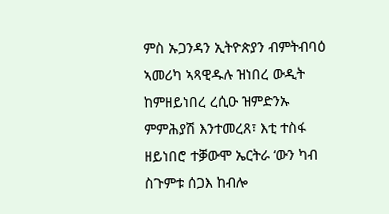ምስ ኡጋንዳን ኢትዮጵያን ብምትብባዕ ኣመሪካ ኣጻዊዱሉ ዝነበረ ውዲት ከምዘይነበረ ረሲዑ ዝምድንኡ ምምሕያሽ እንተመረጸ፣ እቲ ተስፋ ዘይነበሮ ተቓውሞ ኤርትራ ‘ውን ካብ ስጉምቱ ሰጋእ ከብሎ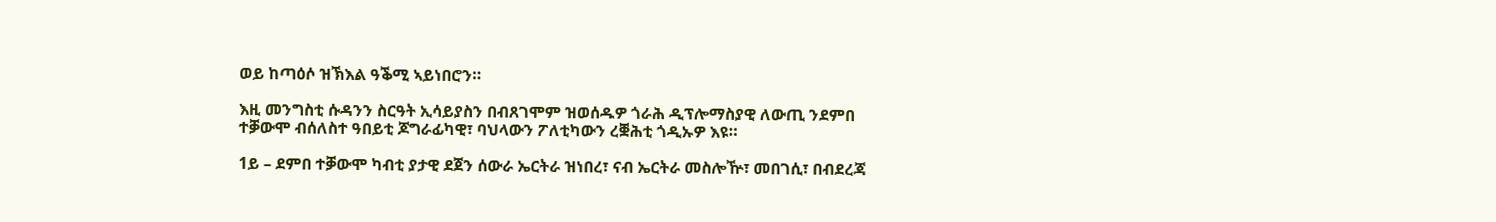ወይ ከጣዕሶ ዝኽእል ዓቕሚ ኣይነበሮን።

እዚ መንግስቲ ሱዳንን ስርዓት ኢሳይያስን በብጸገሞም ዝወሰዱዎ ጎራሕ ዲፕሎማስያዊ ለውጢ ንደምበ ተቓውሞ ብሰለስተ ዓበይቲ ጆግራፊካዊ፣ ባህላውን ፖለቲካውን ረቛሕቲ ጎዲኡዎ እዩ።

1ይ – ደምበ ተቓውሞ ካብቲ ያታዊ ደጀን ሰውራ ኤርትራ ዝነበረ፣ ናብ ኤርትራ መስሎዅ፣ መበገሲ፣ በብደረጃ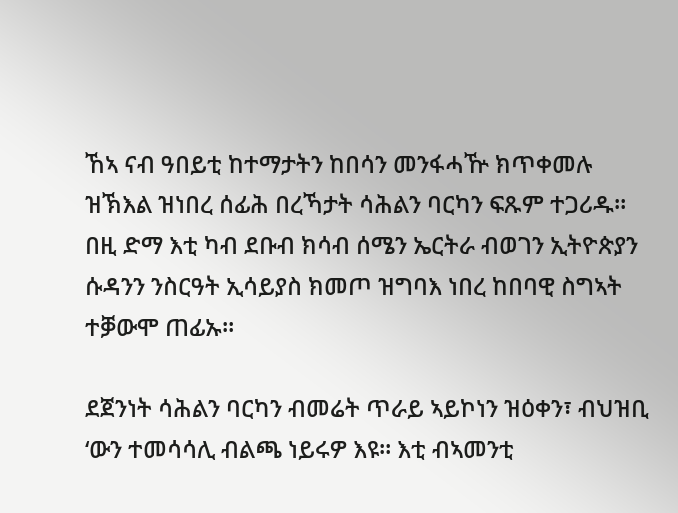ኸኣ ናብ ዓበይቲ ከተማታትን ከበሳን መንፋሓዅ ክጥቀመሉ ዝኽእል ዝነበረ ሰፊሕ በረኻታት ሳሕልን ባርካን ፍጹም ተጋሪዱ። በዚ ድማ እቲ ካብ ደቡብ ክሳብ ሰሜን ኤርትራ ብወገን ኢትዮጵያን ሱዳንን ንስርዓት ኢሳይያስ ክመጦ ዝግባእ ነበረ ከበባዊ ስግኣት ተቓውሞ ጠፊኡ።

ደጀንነት ሳሕልን ባርካን ብመሬት ጥራይ ኣይኮነን ዝዕቀን፣ ብህዝቢ ‘ውን ተመሳሳሊ ብልጫ ነይሩዎ እዩ። እቲ ብኣመንቲ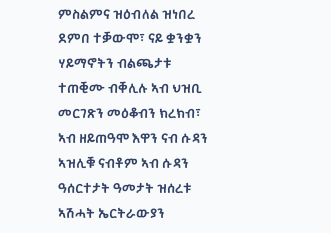ምስልምና ዝዕብለል ዝነበረ ደምበ ተቓውሞ፣ ናይ ቋንቋን ሃይማኖትን ብልጫታቱ ተጠቒሙ ብቐሊሉ ኣብ ህዝቢ መርገጽን መዕቆብን ክረክብ፣ ኣብ ዘይጠዓሞ እዋን ናብ ሱዳን ኣዝሊቑ ናብቶም ኣብ ሱዳን ዓሰርተታት ዓመታት ዝሰረቱ ኣሽሓት ኤርትራውያን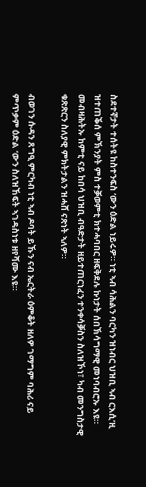ስደተኛታት ተሰትዩ ከስተንፍስ ‘ውን ዕድል ነይሩዎ። ነቲ ኣብ ሳሕልን ባርካን ዝነብር ህዝቢ ኣብ ርእሲ’ዚ ዝተጠቕሰ ምኽንያት ምስ ተቓወምቲ ክተሓባበር ዘፍቅደሉ ኩነታት ሰበኽሳግማዊ መነባብሮኡ እዩ። መብዛሕትኡ ከምቲ ናይ ከበሳ ህዝቢ ብዓድታት ዘይተጠርነፈን ተንቀሳቓስን ስለዝኾነ፣ ካብ መንግስታዊ ቁጽጽርን ስለያዊ ምክትታልን ዝሓሸ ናጽነት ኣለዎ።

ብወገን ሱዳን ጸግዒ ምርካብ ነቲ ኣብ ዶባት ይኹን ናብ ኤርትራ ዕምቆት ዘለዎ ገማግም ባሕሪ ናይ ምጥቃም ዕድል ‘ውን ስለዝኸፍት ኣገዳስነቱ ዘየሻሙ እዩ።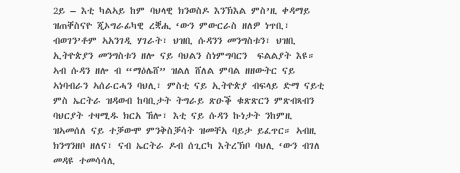2ይ – እቲ ካልኣይ ከም ባህላዊ ክንወስዶ እንኽእል ምስ’ዚ ቀዳማይ ዝጠቐስናዮ ጂኦግራፊካዊ ረቛሒ ‘ውን ምውርራስ ዘለዎ ነጥቢ፣ ብወገን’ቶም ኣአንገዲ ሃገራት፣ ህዝቢ ሱዳንን መንግስቱን፣ ህዝቢ ኢትዮጵያን መንግስቱን ዘሎ ናይ ባህልን ስነምግባርን  ፍልልያት እዩ። ኣብ ሱዳን ዘሎ ብ “ማዕሌሸ” ዝልለ ሸለል ምባል ዘዘውትር ናይ ኣነባብራን ኣሰራርሓን ባህሊ፣ ምስቲ ናይ ኢትዮጵያ ብፍላይ ድማ ናይቲ ምስ ኤርትራ ዝዳወብ ከባቢታት ትግራይ ጽዑቕ ቁጽጽርን ምጽብጻብን ባህርያት ተዛሚዱ ክርአ ኸሎ፣ እቲ ናይ ሱዳን ኩነታት ንከምዚ ዝኣመሰለ ናይ ተቓውሞ ምንቅስቓሳት ዝመቸአ ባይታ ይፈጥር። ኣብዚ ክንግንዘቦ ዘለና፣ ናብ ኤርትራ ዶብ ሰጊርካ እትረኽቦ ባህሊ ‘ውን ብገለ መዳዩ ተመሳሳሊ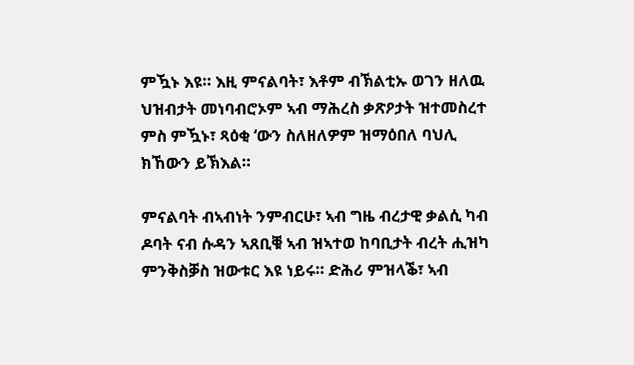ምዃኑ እዩ። እዚ ምናልባት፣ እቶም ብኽልቲኡ ወገን ዘለዉ ህዝብታት መነባብሮኦም ኣብ ማሕረስ ቃጽዖታት ዝተመስረተ ምስ ምዃኑ፣ ጻዕቂ ‘ውን ስለዘለዎም ዝማዕበለ ባህሊ ክኸውን ይኽእል።

ምናልባት ብኣብነት ንምብርሁ፣ ኣብ ግዜ ብረታዊ ቃልሲ ካብ ዶባት ናብ ሱዳን ኣጸቢቑ ኣብ ዝኣተወ ከባቢታት ብረት ሒዝካ ምንቅስቓስ ዝውቱር እዩ ነይሩ። ድሕሪ ምዝላቕ፣ ኣብ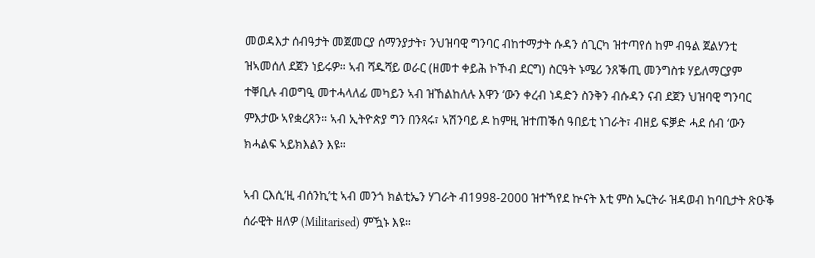መወዳእታ ሰብዓታት መጀመርያ ሰማንያታት፣ ንህዝባዊ ግንባር ብከተማታት ሱዳን ሰጊርካ ዝተጣየሰ ከም ብዓል ጀልሃንቲ ዝኣመሰለ ደጀን ነይሩዎ። ኣብ ሻዱሻይ ወራር (ዘመተ ቀይሕ ኮኾብ ደርግ) ስርዓት ኑሜሪ ንጸቕጢ መንግስቱ ሃይለማርያም ተቐቢሉ ብወግዒ መተሓላለፊ መካይን ኣብ ዝኸልከለሉ እዋን ‘ውን ቀረብ ነዳድን ስንቅን ብሱዳን ናብ ደጀን ህዝባዊ ግንባር ምእታው ኣየቋረጸን። ኣብ ኢትዮጵያ ግን በንጻሩ፣ ኣሽንባይ ዶ ከምዚ ዝተጠቕሰ ዓበይቲ ነገራት፣ ብዘይ ፍቓድ ሓደ ሰብ ‘ውን ክሓልፍ ኣይክእልን እዩ።

ኣብ ርእሲ’ዚ ብሰንኪ’ቲ ኣብ መንጎ ክልቲኤን ሃገራት ብ1998-2000 ዝተኻየደ ኵናት እቲ ምስ ኤርትራ ዝዳወብ ከባቢታት ጽዑቕ ሰራዊት ዘለዎ (Militarised) ምዃኑ እዩ።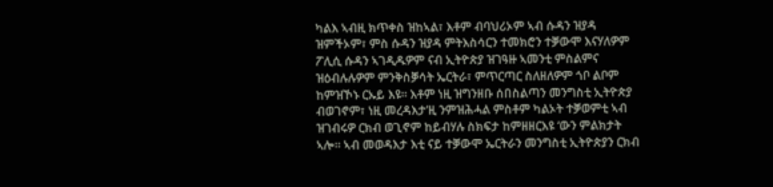ካልእ ኣብዚ ክጥቀስ ዝከኣል፣ እቶም ብባህሪኦም ኣብ ሱዳን ዝያዳ ዝምችኦም፣ ምስ ሱዳን ዝያዳ ምትእስሳርን ተመክሮን ተቓውሞ እናሃለዎም ፖሊሲ ሱዳን ኣገዲዱዎም ናብ ኢትዮጵያ ዝገዓዙ ኣመንቲ ምስልምና ዝዕብሉሉዎም ምንቅስቓሳት ኤርትራ፣ ምጥርጣር ስለዘለዎም ጎቦ ልቦም ከምዝኾኑ ርኡይ እዩ። እቶም ነዚ ዝግንዘቡ ሰበስልጣን መንግስቲ ኢትዮጵያ ብወገኖም፣ ነዚ መረዳእታ’ዚ ንምዝሕሓል ምስቶም ካልኦት ተቓወምቲ ኣብ ዝገብሩዎ ርክብ ወጊኖም ከይብሃሉ ስክፍታ ከምዘዘርእዩ ‘ውን ምልክታት ኣሎ። ኣብ መወዳእታ እቲ ናይ ተቓውሞ ኤርትራን መንግስቲ ኢትዮጵያን ርክብ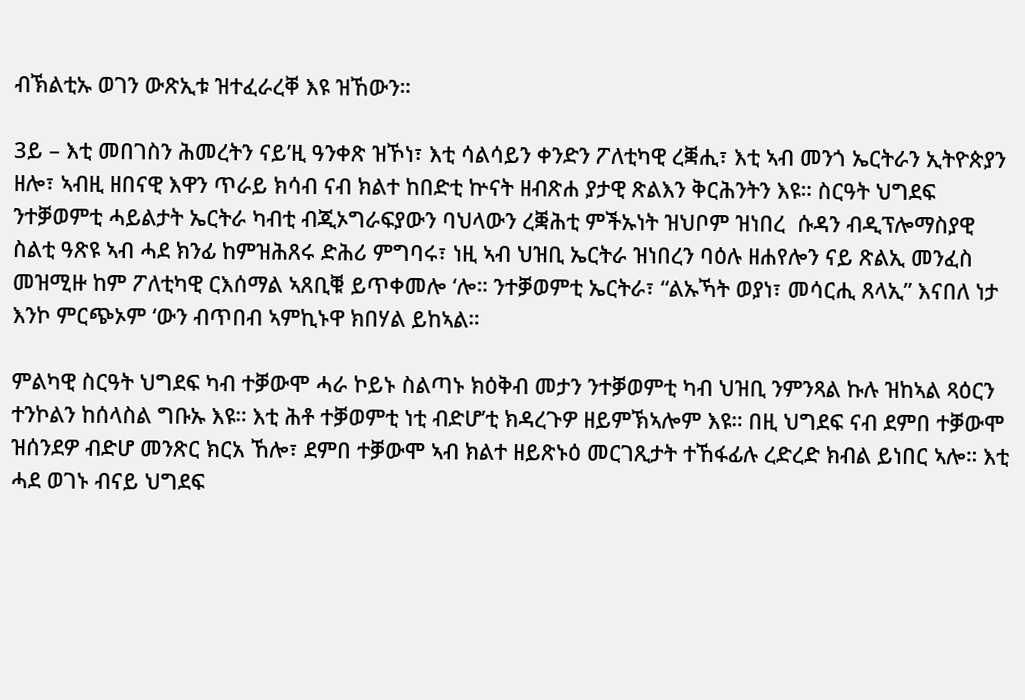ብኽልቲኡ ወገን ውጽኢቱ ዝተፈራረቐ እዩ ዝኸውን።

3ይ – እቲ መበገስን ሕመረትን ናይ’ዚ ዓንቀጽ ዝኾነ፣ እቲ ሳልሳይን ቀንድን ፖለቲካዊ ረቛሒ፣ እቲ ኣብ መንጎ ኤርትራን ኢትዮጵያን ዘሎ፣ ኣብዚ ዘበናዊ እዋን ጥራይ ክሳብ ናብ ክልተ ከበድቲ ኵናት ዘብጽሐ ያታዊ ጽልእን ቅርሕንትን እዩ። ስርዓት ህግደፍ ንተቓወምቲ ሓይልታት ኤርትራ ካብቲ ብጂኦግራፍያውን ባህላውን ረቛሕቲ ምችኡነት ዝህቦም ዝነበረ  ሱዳን ብዲፕሎማስያዊ ስልቲ ዓጽዩ ኣብ ሓደ ክንፊ ከምዝሕጸሩ ድሕሪ ምግባሩ፣ ነዚ ኣብ ህዝቢ ኤርትራ ዝነበረን ባዕሉ ዘሐየሎን ናይ ጽልኢ መንፈስ መዝሚዙ ከም ፖለቲካዊ ርእሰማል ኣጸቢቑ ይጥቀመሎ ‘ሎ። ንተቓወምቲ ኤርትራ፣ “ልኡኻት ወያነ፣ መሳርሒ ጸላኢ” እናበለ ነታ እንኮ ምርጭኦም ‘ውን ብጥበብ ኣምኪኑዋ ክበሃል ይከኣል።

ምልካዊ ስርዓት ህግደፍ ካብ ተቓውሞ ሓራ ኮይኑ ስልጣኑ ክዕቅብ መታን ንተቓወምቲ ካብ ህዝቢ ንምንጻል ኩሉ ዝከኣል ጻዕርን ተንኮልን ከሰላስል ግቡኡ እዩ። እቲ ሕቶ ተቓወምቲ ነቲ ብድሆ’ቲ ክዳረጉዎ ዘይምኽኣሎም እዩ። በዚ ህግደፍ ናብ ደምበ ተቓውሞ ዝሰንደዎ ብድሆ መንጽር ክርአ ኸሎ፣ ደምበ ተቓውሞ ኣብ ክልተ ዘይጽኑዕ መርገጺታት ተኸፋፊሉ ረድረድ ክብል ይነበር ኣሎ። እቲ ሓደ ወገኑ ብናይ ህግደፍ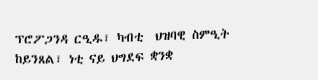ፕሮፖጋንዳ ርዒዱ፣ ካብቲ  ህዝባዊ ስምዒት ከይንጸል፣ ነቲ ናይ ህግደፍ ቋንቋ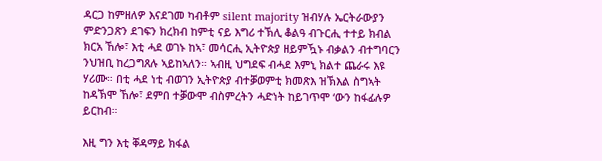ዳርጋ ከምዘለዎ እናደገመ ካብቶም silent majority ዝብሃሉ ኤርትራውያን ምድንጋጽን ደገፍን ክረክብ ከምቲ ናይ እግሪ ተኽሊ ቆልዓ ብጉርሒ ተተይ ክብል ክርአ ኸሎ፣ እቲ ሓደ ወገኑ ከኣ፣ መሳርሒ ኢትዮጵያ ዘይምዃኑ ብቃልን ብተግባርን ንህዝቢ ከረጋግጸሉ ኣይከኣለን። ኣብዚ ህግደፍ ብሓደ እምኒ ክልተ ጨራሩ እዩ ሃሪሙ። በቲ ሓደ ነቲ ብወገን ኢትዮጵያ ብተቓወምቲ ክመጽእ ዝኽእል ስግኣት ከዳኽሞ ኸሎ፣ ደምበ ተቓውሞ ብስምረትን ሓድነት ከይገጥሞ ‘ውን ከፋፊሉዎ ይርከብ።

እዚ ግን እቲ ቐዳማይ ክፋል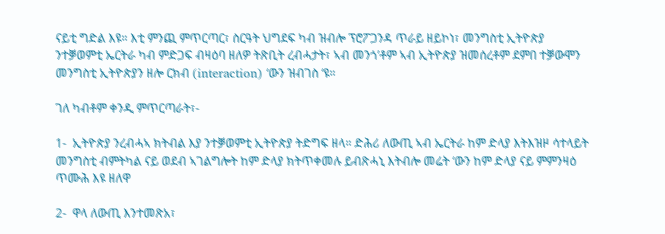ናይቲ ግድል እዩ። እቲ ምንጪ ምጥርጣር፣ ስርዓት ህግደፍ ካብ ዝብሎ ፕሮፖጋንዳ ጥራይ ዘይኮነ፣ መንግስቲ ኢትዮጵያ ንተቓወምቲ ኤርትራ ካብ ምድጋፍ ብዛዕባ ዘለዎ ትጽቢት ረብሓታት፣ ኣብ መንጎ’ቶም ኣብ ኢትዮጵያ ዝመሰረቶም ደምበ ተቓውሞን መንግስቲ ኢትዮጵያን ዘሎ ርክብ (interaction) ‘ውን ዝብገስ ‘ዩ።

ገለ ካብቶም ቀንዲ ምጥርጣራት፣-

1-  ኢትዮጵያ ንረብሓኣ ክትብል እያ ንተቓወምቲ ኢትዮጵያ ትድግፍ ዘላ። ድሕሪ ለውጢ ኣብ ኤርትራ ከም ድላያ እትእዝዞ ሳተላይት መንግስቲ ብምትካል ናይ ወደብ ኣገልግሎት ከም ድላያ ክትጥቀመሉ ይብጽሓኒ እትብሎ መሬት ‘ውን ከም ድላያ ናይ ምምንዛዕ ጥሙሕ እዩ ዘለዋ

2-  ዋላ ለውጢ እንተመጽአ፣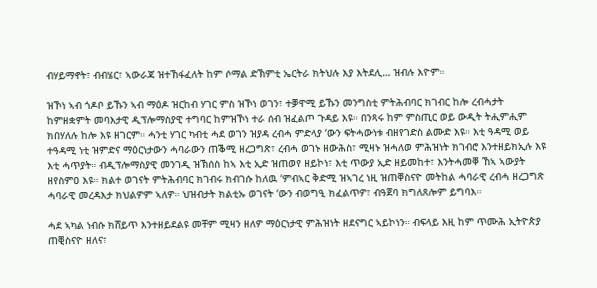ብሃይማኖት፣ ብብሄር፣ ኣውራጃ ዝተኸፋፈለት ከም ሶማል ድኽምቲ ኤርትራ ክትህሉ እያ እትደሊ… ዝብሉ እዮም።

ዝኾነ ኣብ ጎዶቦ ይኹን ኣብ ማዕዶ ዝርከብ ሃገር ምስ ዝኾነ ወገን፣ ተቓዋሚ ይኹን መንግስቲ ምትሕብባር ክገብር ከሎ ረብሓታት ከምዘቋምት መባእታዊ ዲፕሎማስያዊ ተግባር ከምዝኾነ ተራ ሰብ ዝፈልጦ ጉዳይ እዩ። በንጻሩ ከም ምስጢር ወይ ውዲት ትሒምሒም ክበሃለሉ ከሎ እዩ ዘገርም። ሓንቲ ሃገር ካብቲ ሓደ ወገን ዝያዳ ረብሓ ምድላያ ‘ውን ፍትሓውነቱ ብዘየገድስ ልሙድ እዩ። እቲ ዓዳሚ ወይ ተዓዳሚ ነቲ ዝምድና ማዕርነታውን ሓባራውን ጠቕሚ ዘረጋግጽ፣ ረብሓ ወገኑ ዘውሕስ፣ ሚዛኑ ዝሓለወ ምሕዝነት ክገብሮ እንተዘይክኢሉ እዩ እቲ ሓጥያት። ብዲፕሎማስያዊ መንገዲ ዝኽሰስ ከኣ እቲ ኢድ ዝጠወየ ዘይኮነ፣ እቲ ጥውያ ኢድ ዘይመከተ፣ እንትሓመቐ ኸኣ ኣውያት ዘየስምዐ እዩ። ክልተ ወገናት ምትሕብባር ክገብሩ ክብገሱ ከለዉ ‘ምብኣር ቅድሚ ዝኣገረ ነዚ ዝጠቐስናዮ መትከል ሓባራዊ ረብሓ ዘረጋግጽ ሓባራዊ መረዳእታ ክህልዎም ኣለዎ። ህዝብታት ክልቲኡ ወገናት ‘ውን ብወግዒ ክፈልጥዎ፣ ብዓጀባ ክግለጸሎም ይግባእ።

ሓደ ኣካል ነብሱ ክሸይጥ እንተዘይደልዩ መቸም ሚዛን ዘለዎ ማዕርነታዊ ምሕዝነት ዘደናግር ኣይኮነን። ብፍላይ እዚ ከም ጥሙሕ ኢትዮጵያ ጠቒስናዮ ዘለና፣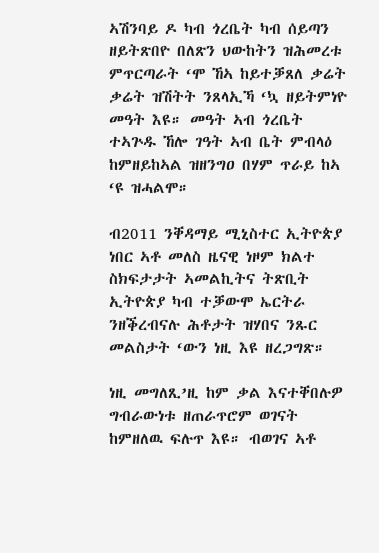ኣሽንባይ ዶ ካብ ጎረቤት ካብ ሰይጣን ዘይትጽበዮ በለጽን ህውከትን ዝሕመረቱ ምጥርጣራት ‘ሞ ኸኣ ከይተቓጸለ ቃሬት ቃሬት ዝሽትት ንጸላኢኻ ‘ኳ ዘይትምነዮ መዓት እዩ። መዓት ኣብ ጎረቤት ተኣጕዱ ኸሎ ገዓት ኣብ ቤት ምብላዕ ከምዘይከኣል ዝዘንግዐ በሃም ጥራይ ከኣ ‘ዩ ዝሓልሞ።

ብ2011 ንቐዳማይ ሚኒስተር ኢትዮጵያ ነበር ኣቶ መለስ ዜናዊ ነዞም ክልተ ስክፍታታት ኣመልኪትና ትጽቢት ኢትዮጵያ ካብ ተቓውሞ ኤርትራ ንዘቕረብናሉ ሕቶታት ዝሃበና ንጹር መልስታት ‘ውን ነዚ እዩ ዘረጋግጽ።

ነዚ መግለጺ’ዚ ከም ቃል እናተቐበሉዎ ግብራውነቱ ዘጠራጥሮም ወገናት ከምዘለዉ ፍሉጥ እዩ። ብወገና ኣቶ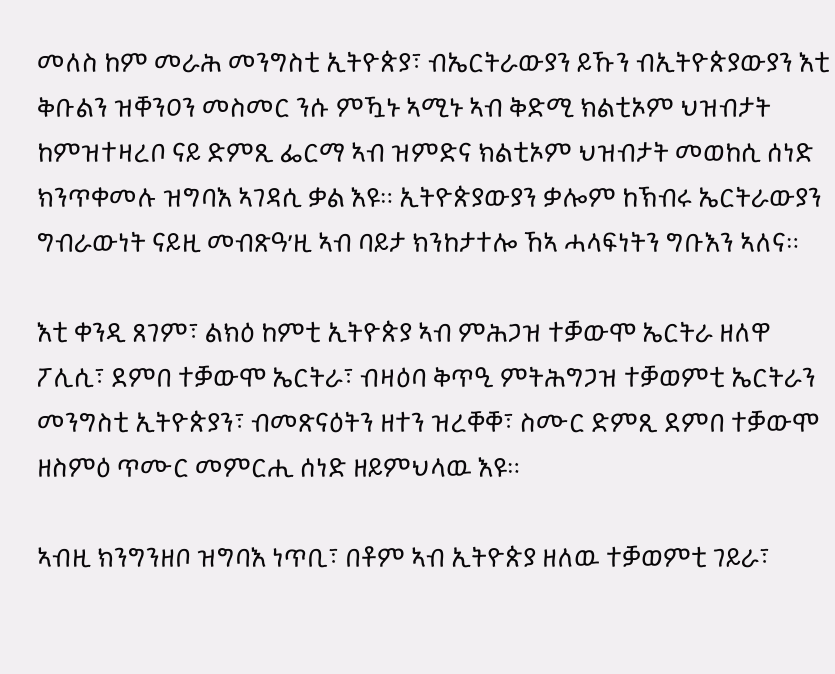መለስ ከም መራሕ መንግስቲ ኢትዮጵያ፣ ብኤርትራውያን ይኹን ብኢትዮጵያውያን እቲ ቅቡልን ዝቐንዐን መስመር ንሱ ምዃኑ ኣሚኑ ኣብ ቅድሚ ክልቲኦም ህዝብታት ከምዝተዛረቦ ናይ ድምጺ ፌርማ ኣብ ዝምድና ክልቲኦም ህዝብታት መወከሲ ሰነድ ክንጥቀመሉ ዝግባእ ኣገዳሲ ቃል እዩ። ኢትዮጵያውያን ቃሎም ከኽብሩ ኤርትራውያን ግብራውነት ናይዚ መብጽዓ’ዚ ኣብ ባይታ ክንከታተሎ ኸኣ ሓላፍነትን ግቡእን ኣለና።

እቲ ቀንዲ ጸገም፣ ልክዕ ከምቲ ኢትዮጵያ ኣብ ምሕጋዝ ተቓውሞ ኤርትራ ዘለዋ ፖሊሲ፣ ደምበ ተቓውሞ ኤርትራ፣ ብዛዕባ ቅጥዒ ምትሕግጋዝ ተቓወምቲ ኤርትራን መንግስቲ ኢትዮጵያን፣ ብመጽናዕትን ዘተን ዝረቐቐ፣ ስሙር ድምጺ ደምበ ተቓውሞ ዘስምዕ ጥሙር መምርሒ ሰነድ ዘይምህላዉ እዩ።

ኣብዚ ክንግንዘቦ ዝግባእ ነጥቢ፣ በቶም ኣብ ኢትዮጵያ ዘለዉ ተቓወምቲ ገይራ፣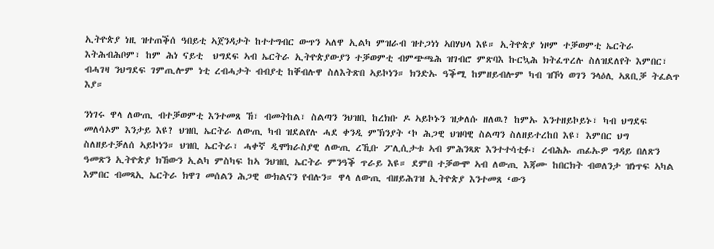ኢትዮጵያ ነዚ ዝተጠቕሰ ዓበይቲ ኣጀንዳታት ከተተግብር ውጥን ኣለዋ ኢልካ ምዝራብ ዝተጋነነ ኣበሃህላ እዩ። ኢትዮጵያ ነዞም ተቓወምቲ ኤርትራ እትሕብሕቦም፣ ከም ሕነ ናይቲ  ህግደፍ ኣብ ኤርትራ ኢትዮጵያውያን ተቓወምቲ ብምጭጫሕ ዝገብሮ ምጽባእ ኩርኳሕ ክትፈጥረሉ ስለዝደለየት እምበር፣ ብሓገዛ ንህግደፍ ገምጢሎም ነቲ ረብሓታት ብብያቲ ከቐብሉዋ ስለእትጽበ ኣይኮነን። ክንድኡ ዓቕሚ ከምዘይብሎም ካብ ዝኾነ ወገን ንላዕሊ ኣጸቢቓ ትፈልጥ እያ።

ንነገሩ ዋላ ለውጢ ብተቓወምቲ እንተመጸ ኸ፣ ብመትከል፣ ስልጣን ንህዝቢ ከረክቡ ዶ ኣይኮኑን ዝቃለሱ ዘለዉ? ከምኡ እንተዘይኮይኑ፣ ካብ ህግደፍ መለሳኦም እንታይ እዩ? ህዝቢ ኤርትራ ለውጢ ካብ ዝደልየሉ ሓደ ቀንዲ ምኽንያት ‘ኮ ሕጋዊ ህዝባዊ ስልጣን ስለዘይተረከበ እዩ፣ እምበር ህግ ስለዘይተቓለሰ ኣይኮነን። ህዝቢ ኤርትራ፣ ሓቀኛ ዲሞክራስያዊ ለውጢ ረኺቡ ፖሊሲታቱ ኣብ ምሕንጻጽ እንተተሳቲፉ፣ ረብሕኡ ጠፊኡዎ ግዳይ በለጽን ዓመጽን ኢትዮጵያ ክኸውን ኢልካ ምስካፍ ከኣ ንህዝቢ ኤርትራ ምንዓቕ ጥራይ እዩ። ደምበ ተቓውሞ ኣብ ለውጢ እጃሙ ከበርክት ብወለንታ ዝነጥፍ ኣካል እምበር ብመጻኢ ኤርትራ ክዋገ መሰልን ሕጋዊ ውክልናን የብሉን። ዋላ ለውጢ ብዘይሕገዝ ኢትዮጵያ እንተመጸ ‘ውን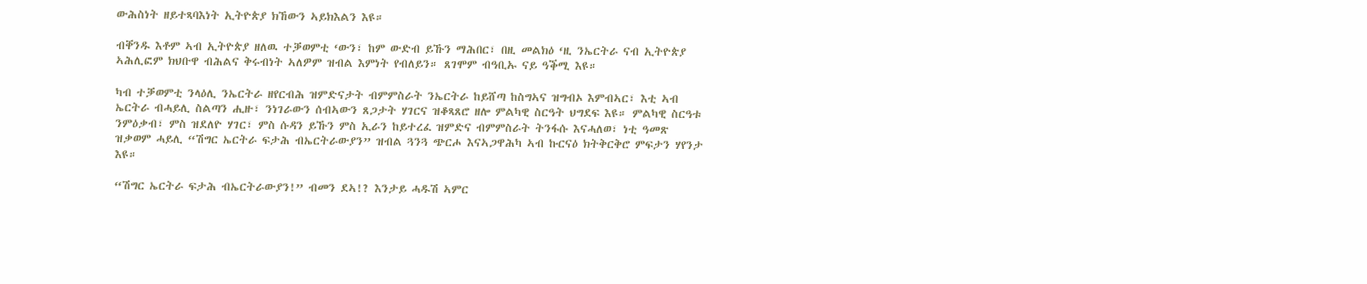ውሕስነት ዘይተጻባእነት ኢትዮጵያ ክኸውን ኣይክእልን እዩ።

ብቐንዱ እቶም ኣብ ኢትዮጵያ ዘለዉ ተቓወምቲ ‘ውን፣ ከም ውድብ ይኹን ማሕበር፣ በዚ መልክዕ ‘ዚ ንኤርትራ ናብ ኢትዮጵያ ኣሕሊፎም ክህቡዋ ብሕልና ቅሩብነት ኣለዎም ዝብል እምነት የብለይን። ጸገሞም ብዓቢኡ ናይ ዓቕሚ እዩ።

ካብ ተቓወምቲ ንላዕሊ ንኤርትራ ዘየርብሕ ዝምድናታት ብምምስራት ንኤርትራ ከይሸጣ ከስግኣና ዝግብኦ እምብኣር፣ እቲ ኣብ ኤርትራ ብሓይሊ ስልጣን ሒዙ፣ ንነገራውን ሰብኣውን ጸጋታት ሃገርና ዝቆጻጸሮ ዘሎ ምልካዊ ስርዓት ህግደፍ እዩ። ምልካዊ ስርዓቱ ንምዕቃብ፣ ምስ ዝደለዮ ሃገር፣ ምስ ሱዳን ይኹን ምስ ኢራን ከይተረፈ ዝምድና ብምምስራት ትንፋሱ እናሓለወ፣ ነቲ ዓመጽ ዝቃወም ሓይሊ “ሽግር ኤርትራ ፍታሕ ብኤርትራውያን” ዝብል ጓንጓ ጭርሖ እናኣጋዋሕካ ኣብ ኩርናዕ ክትቅርቅሮ ምፍታን ሃየንታ እዩ።

“ሽግር ኤርትራ ፍታሕ ብኤርትራውያን!” ብመን ደኣ!? እንታይ ሓዱሽ ኣምር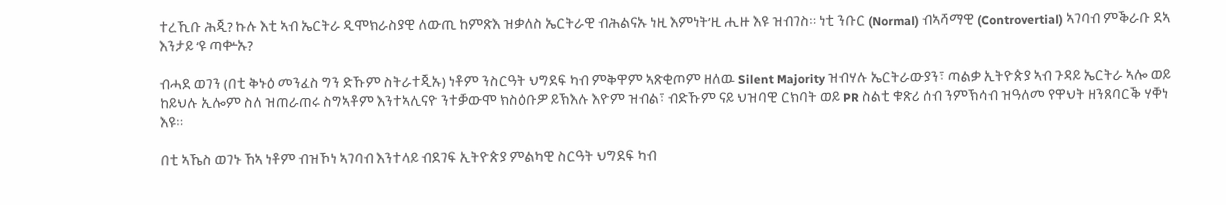ተረኺቡ ሕጂ? ኩሉ እቲ ኣብ ኤርትራ ዲሞክራስያዊ ለውጢ ከምጽእ ዝቃለስ ኤርትራዊ ብሕልናኡ ነዚ እምነት’ዚ ሒዙ እዩ ዝብገስ። ነቲ ንቡር (Normal) ብኣሻማዊ (Controvertial) ኣገባብ ምቕራቡ ደኣ እንታይ ‘ዩ ጣቍኡ?

ብሓደ ወገን (በቲ ቅኑዕ መንፈስ ግን ድኹም ስትራተጂኡ) ነቶም ንስርዓት ህግደፍ ካብ ምቅዋም ኣጽቂጦም ዘለዉ Silent Majority ዝብሃሉ ኤርትራውያን፣ ጣልቃ ኢትዮጵያ ኣብ ጉዳይ ኤርትራ ኣሎ ወይ ከይህሉ ኢሎም ስለ ዝጠራጠሩ ስግኣቶም እንተኣሊናዮ ንተቓውሞ ክስዕቡዎ ይኽእሉ እዮም ዝብል፣ ብድኹም ናይ ህዝባዊ ርክባት ወይ PR ስልቲ ቁጽሪ ሰብ ንምኽሳብ ዝዓለመ የዋህት ዘንጸባርቕ ሃቐነ እዩ።

በቲ ኣኼስ ወገኑ ኸኣ ነቶም ብዝኾነ ኣገባብ እንተላይ ብደገፍ ኢትዮጵያ ምልካዊ ስርዓት ህግደፍ ካብ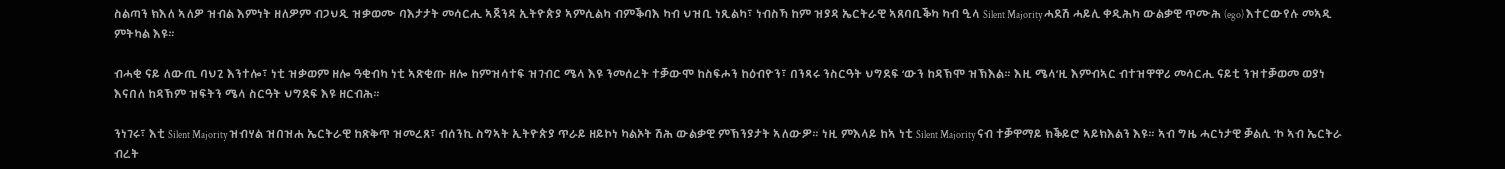ስልጣን ክእለ ኣለዎ ዝብል እምነት ዘለዎም ብጋህዲ ዝቃወሙ ባእታታት መሳርሒ ኣጀንዳ ኢትዮጵያ ኣምሲልካ ብምቕባእ ካብ ህዝቢ ነጺልካ፣ ነብስኻ ከም ዝያዳ ኤርትራዊ ኣጸባቢቕካ ካብ ዒላ Silent Majority ሓደሽ ሓይሊ ቀዲሕካ ውልቃዊ ጥሙሕ (ego) እተርውየሉ መኣዲ ምትካል እዩ።

ብሓቂ ናይ ለውጢ ባህጊ እንተሎ፣ ነቲ ዝቃወም ዘሎ ዓቂብካ ነቲ ኣጽቂጡ ዘሎ ከምዝሳተፍ ዝገብር ሜላ እዩ ንመሰረት ተቓውሞ ከስፍሖን ከዕብዮን፣ በንጻሩ ንስርዓት ህግደፍ ‘ውን ከዳኽሞ ዝኽእል። እዚ ሜላ’ዚ እምብኣር ብተዝዋዋሪ መሳርሒ ናይቲ ንዝተቓወመ ወያነ እናበለ ከዳኽም ዝፍትን ሜላ ስርዓት ህግደፍ እዩ ዘርብሕ።

ንነገሩ፣ እቲ Silent Majority ዝብሃል ዝበዝሐ ኤርትራዊ ከጽቅጥ ዝመረጸ፣ ብሰንኪ ስግኣት ኢትዮጵያ ጥራይ ዘይኮነ ካልኦት ሽሕ ውልቃዊ ምኽንያታት ኣለውዎ። ነዚ ምእላይ ከኣ ነቲ Silent Majority ናብ ተቓዋማይ ክቕይሮ ኣይክእልን እዩ። ኣብ ግዜ ሓርነታዊ ቓልሲ ‘ኮ ኣብ ኤርትራ ብረት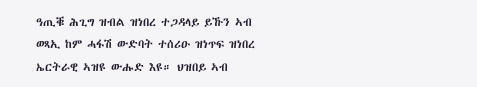ዓጢቑ ሕጊግ ዝብል ዝነበረ ተጋዳላይ ይኹን ኣብ ወጻኢ ከም ሓፋሽ ውድባት ተሰሪዑ ዝነጥፍ ዝነበረ ኤርትራዊ ኣዝዩ ውሑድ እዩ። ህዝበይ ኣብ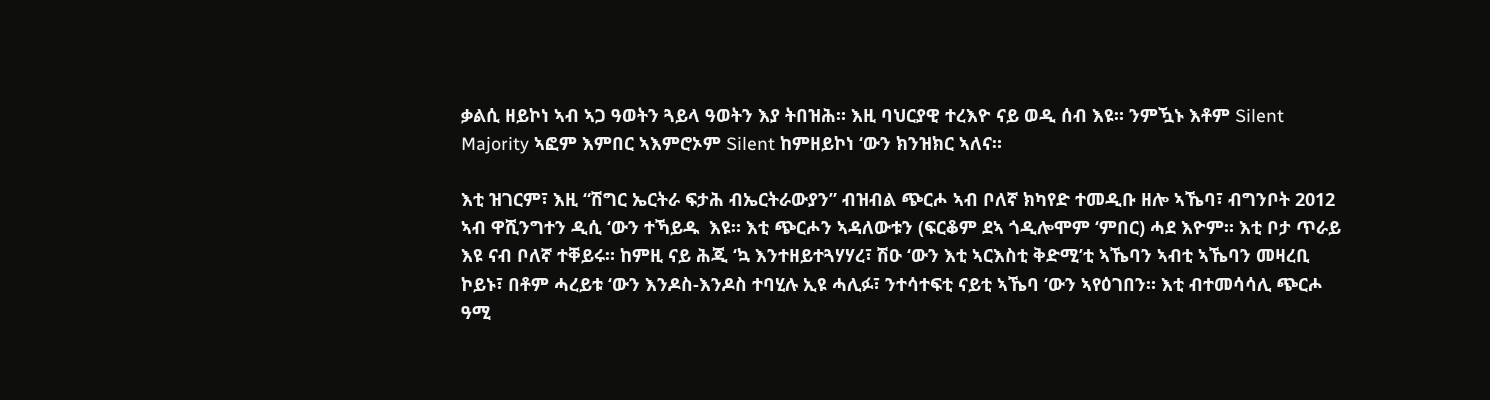ቃልሲ ዘይኮነ ኣብ ኣጋ ዓወትን ጓይላ ዓወትን እያ ትበዝሕ። እዚ ባህርያዊ ተረእዮ ናይ ወዲ ሰብ እዩ። ንምዃኑ እቶም Silent Majority ኣፎም እምበር ኣእምሮኦም Silent ከምዘይኮነ ‘ውን ክንዝክር ኣለና።

እቲ ዝገርም፣ እዚ “ሽግር ኤርትራ ፍታሕ ብኤርትራውያን” ብዝብል ጭርሖ ኣብ ቦለኛ ክካየድ ተመዲቡ ዘሎ ኣኼባ፣ ብግንቦት 2012 ኣብ ዋሺንግተን ዲሲ ‘ውን ተኻይዱ  እዩ። እቲ ጭርሖን ኣዳለውቱን (ፍርቆም ደኣ ጎዲሎሞም ‘ምበር) ሓደ እዮም። እቲ ቦታ ጥራይ እዩ ናብ ቦለኛ ተቐይሩ። ከምዚ ናይ ሕጂ ‘ኳ እንተዘይተጓሃሃረ፣ ሽዑ ‘ውን እቲ ኣርእስቲ ቅድሚ’ቲ ኣኼባን ኣብቲ ኣኼባን መዛረቢ ኮይኑ፣ በቶም ሓረይቱ ‘ውን እንዶስ-እንዶስ ተባሂሉ ኢዩ ሓሊፉ፣ ንተሳተፍቲ ናይቲ ኣኼባ ‘ውን ኣየዕገበን። እቲ ብተመሳሳሊ ጭርሖ ዓሚ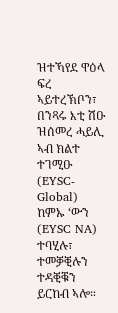ዝተኻየደ ዋዕላ ፍረ ኣይተረኽቦን፣ በንጻሩ እቲ ሽዑ ዝሰመረ ሓይሊ ኣብ ክልተ ተገሚዑ (EYSC-Global) ከምኡ ‘ውን (EYSC NA) ተባሂሉ፣ ተመቓቒሉን ተዳቒቑን ይርከብ ኣሎ።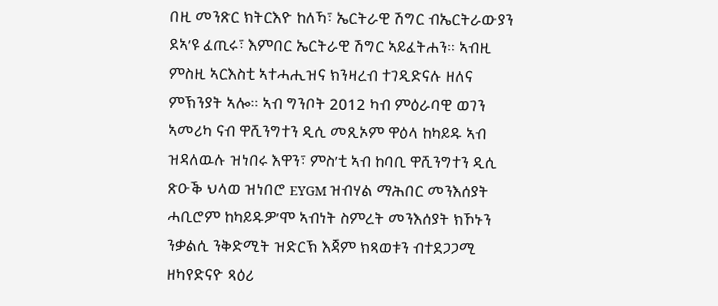በዚ መንጽር ክትርእዮ ከለኻ፣ ኤርትራዊ ሽግር ብኤርትራውያን ደኣ’ዩ ፈጢሩ፣ እምበር ኤርትራዊ ሽግር ኣይፈትሐን። ኣብዚ ምስዚ ኣርእስቲ ኣተሓሒዝና ክንዛረብ ተገዲድናሉ ዘለና ምኽንያት ኣሎ። ኣብ ግንቦት 2012 ካብ ምዕራባዊ ወገን ኣመሪካ ናብ ዋሺንግተን ዲሲ መጺኦም ዋዕላ ከካይዱ ኣብ ዝዳለዉሉ ዝነበሩ እዋን፣ ምስ’ቲ ኣብ ከባቢ ዋሺንግተን ዲሲ ጽዑቕ ህላወ ዝነበሮ EYGM ዝብሃል ማሕበር መንእሰያት ሓቢሮም ከካይዱዎ’ሞ ኣብነት ስምረት መንእሰያት ክኾኑን ንቃልሲ ንቅድሚት ዝድርኽ እጃም ክጻወቱን ብተደጋጋሚ ዘካየድናዮ ጻዕሪ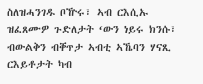ስለዝሓንገዱ ቦዅሩ፣ ኣብ ርእሲኡ ዝፈጸሙዎ ጉድለታት ‘ውን ነይሩ ክንሱ፣ ብውልቅን ብቐጥታ ኣብቲ ኣኼባን ሃናጺ ርእይቶታት ካብ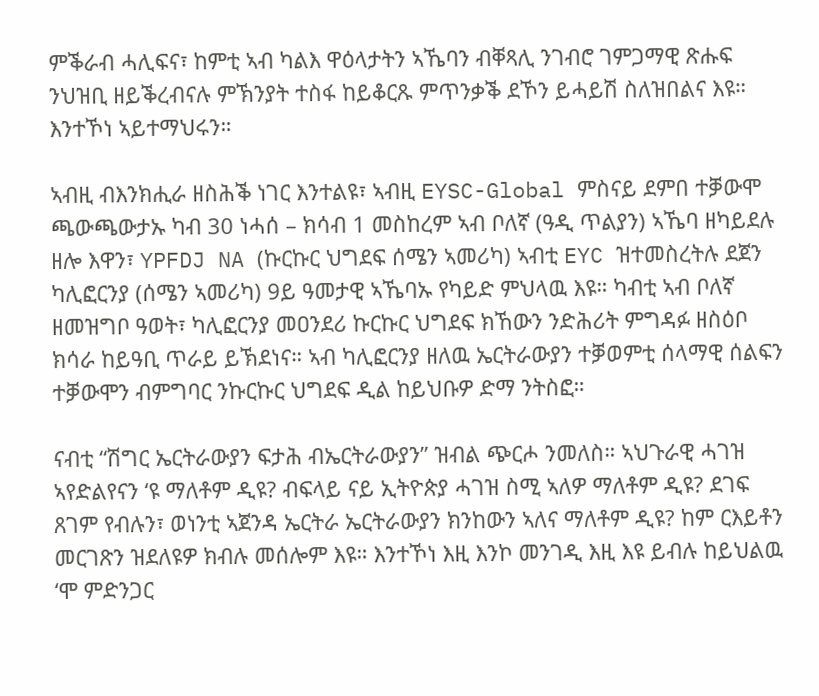ምቕራብ ሓሊፍና፣ ከምቲ ኣብ ካልእ ዋዕላታትን ኣኼባን ብቐጻሊ ንገብሮ ገምጋማዊ ጽሑፍ ንህዝቢ ዘይቕረብናሉ ምኽንያት ተስፋ ከይቆርጹ ምጥንቃቕ ደኾን ይሓይሽ ስለዝበልና እዩ። እንተኾነ ኣይተማህሩን።

ኣብዚ ብእንክሒራ ዘስሕቕ ነገር እንተልዩ፣ ኣብዚ EYSC-Global ምስናይ ደምበ ተቓውሞ ጫውጫውታኡ ካብ 30 ነሓሰ – ክሳብ 1 መስከረም ኣብ ቦለኛ (ዓዲ ጥልያን) ኣኼባ ዘካይደሉ ዘሎ እዋን፣ YPFDJ NA (ኩርኩር ህግደፍ ሰሜን ኣመሪካ) ኣብቲ EYC ዝተመስረትሉ ደጀን ካሊፎርንያ (ሰሜን ኣመሪካ) 9ይ ዓመታዊ ኣኼባኡ የካይድ ምህላዉ እዩ። ካብቲ ኣብ ቦለኛ ዘመዝግቦ ዓወት፣ ካሊፎርንያ መዐንደሪ ኩርኩር ህግደፍ ክኸውን ንድሕሪት ምግዳፉ ዘስዕቦ ክሳራ ከይዓቢ ጥራይ ይኽደነና። ኣብ ካሊፎርንያ ዘለዉ ኤርትራውያን ተቓወምቲ ሰላማዊ ሰልፍን ተቓውሞን ብምግባር ንኩርኩር ህግደፍ ዲል ከይህቡዎ ድማ ንትስፎ።

ናብቲ “ሽግር ኤርትራውያን ፍታሕ ብኤርትራውያን” ዝብል ጭርሖ ንመለስ። ኣህጉራዊ ሓገዝ ኣየድልየናን ‘ዩ ማለቶም ዲዩ? ብፍላይ ናይ ኢትዮጵያ ሓገዝ ስሚ ኣለዎ ማለቶም ዲዩ? ደገፍ ጸገም የብሉን፣ ወነንቲ ኣጀንዳ ኤርትራ ኤርትራውያን ክንከውን ኣለና ማለቶም ዲዩ? ከም ርእይቶን መርገጽን ዝደለዩዎ ክብሉ መሰሎም እዩ። እንተኾነ እዚ እንኮ መንገዲ እዚ እዩ ይብሉ ከይህልዉ ‘ሞ ምድንጋር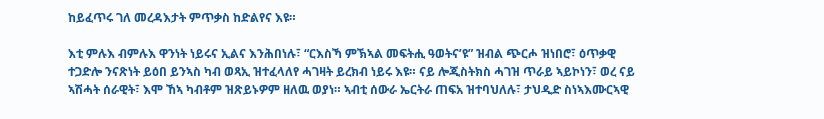ከይፈጥሩ ገለ መረዳእታት ምጥቃስ ከድልየና እዩ።

እቲ ምሉእ ብምሉእ ዋንነት ነይሩና ኢልና እንሕበነሉ፣ “ርእስኻ ምኽኣል መፍትሒ ዓወትና’ዩ” ዝብል ጭርሖ ዝነበሮ፣ ዕጥቃዊ ተጋድሎ ንናጽነት ይዕበ ይንኣስ ካብ ወጻኢ ዝተፈላለየ ሓገዛት ይረክብ ነይሩ እዩ። ናይ ሎጂስትክስ ሓገዝ ጥራይ ኣይኮነን፣ ወረ ናይ ኣሽሓት ሰራዊት፣ እሞ ኸኣ ካብቶም ዝጽይኑዎም ዘለዉ ወያነ። ኣብቲ ሰውራ ኤርትራ ጠፍአ ዝተባህለሉ፣ ታህዲድ ስነኣእሙርኣዊ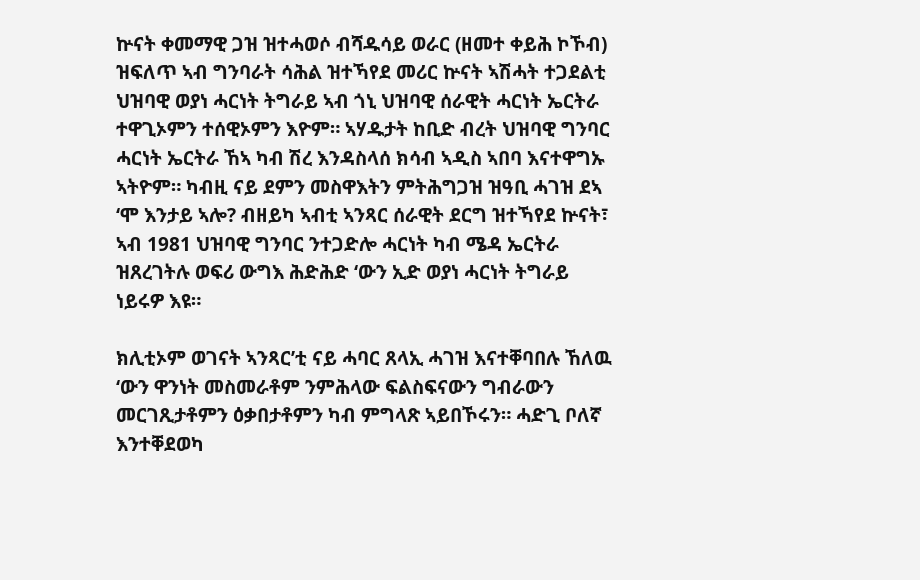ኵናት ቀመማዊ ጋዝ ዝተሓወሶ ብሻዱሳይ ወራር (ዘመተ ቀይሕ ኮኾብ) ዝፍለጥ ኣብ ግንባራት ሳሕል ዝተኻየደ መሪር ኵናት ኣሽሓት ተጋደልቲ ህዝባዊ ወያነ ሓርነት ትግራይ ኣብ ጎኒ ህዝባዊ ሰራዊት ሓርነት ኤርትራ ተዋጊኦምን ተሰዊኦምን እዮም። ኣሃዱታት ከቢድ ብረት ህዝባዊ ግንባር ሓርነት ኤርትራ ኸኣ ካብ ሽረ እንዳስላሰ ክሳብ ኣዲስ ኣበባ እናተዋግኡ ኣትዮም። ካብዚ ናይ ደምን መስዋእትን ምትሕግጋዝ ዝዓቢ ሓገዝ ደኣ ‘ሞ እንታይ ኣሎ? ብዘይካ ኣብቲ ኣንጻር ሰራዊት ደርግ ዝተኻየደ ኵናት፣ ኣብ 1981 ህዝባዊ ግንባር ንተጋድሎ ሓርነት ካብ ሜዳ ኤርትራ ዝጸረገትሉ ወፍሪ ውግእ ሕድሕድ ‘ውን ኢድ ወያነ ሓርነት ትግራይ ነይሩዎ እዩ።

ክሊቲኦም ወገናት ኣንጻር’ቲ ናይ ሓባር ጸላኢ ሓገዝ እናተቐባበሉ ኸለዉ ‘ውን ዋንነት መስመራቶም ንምሕላው ፍልስፍናውን ግብራውን መርገጺታቶምን ዕቃበታቶምን ካብ ምግላጽ ኣይበኾሩን። ሓድጊ ቦለኛ እንተቐደወካ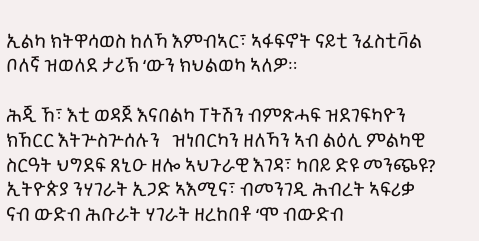ኢልካ ክትዋሳወስ ከለኻ እምብኣር፣ ኣፋፍኖት ናይቲ ንፈስቲቫል ቦለኛ ዝወለደ ታሪኽ ‘ውን ክህልወካ ኣለዎ።

ሕጂ ኸ፣ እቲ ወዳጀ እናበልካ ፐትሽን ብምጽሓፍ ዝደገፍካዮን ክኸርር እትጕስጕሰሉን   ዝነበርካን ዘለኻን ኣብ ልዕሊ ምልካዊ ስርዓት ህግደፍ ጸኒዑ ዘሎ ኣህጉራዊ እገዳ፣ ካበይ ድዩ መንጭዩ? ኢትዮጵያ ንሃገራት ኢጋድ ኣእሚና፣ ብመንገዲ ሕብረት ኣፍሪቃ ናብ ውድብ ሕቡራት ሃገራት ዘረከበቶ ‘ሞ ብውድብ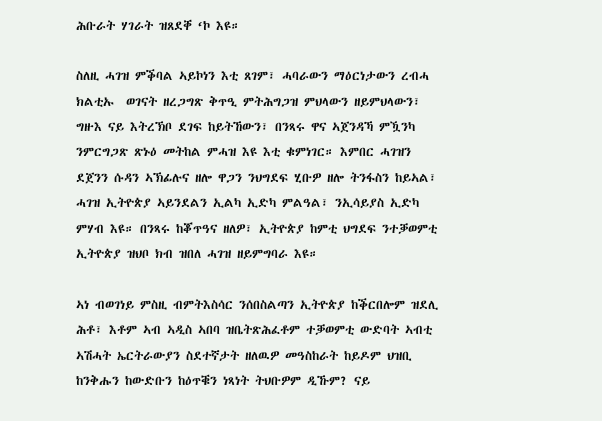ሕቡራት ሃገራት ዝጸደቐ ‘ኮ እዩ።

ስለዚ ሓገዝ ምቕባል ኣይኮነን እቲ ጸገም፣ ሓባራውን ማዕርነታውን ረብሓ ክልቲኡ  ወገናት ዘረጋግጽ ቅጥዒ ምትሕግጋዝ ምህላውን ዘይምህላውን፣ ግዙእ ናይ እትረኽቦ ደገፍ ከይትኸውን፣ በንጻሩ ዋና ኣጀንዳኻ ምዃንካ ንምርግጋጽ ጽኑዕ መትከል ምሓዝ እዩ እቲ ቁምነገር። እምበር ሓገዝን ደጀንን ሱዳን ኣኽፊሉና ዘሎ ዋጋን ንህግደፍ ሂቡዎ ዘሎ ትንፋስን ከይኣል፣ ሓገዝ ኢትዮጵያ ኣይንደልን ኢልካ ኢድካ ምልዓል፣ ንኢሳይያስ ኢድካ ምሃብ እዩ። በንጻሩ ከቖጥዓና ዘለዎ፣ ኢትዮጵያ ከምቲ ህግደፍ ንተቓወምቲ ኢትዮጵያ ዝህቦ ክብ ዝበለ ሓገዝ ዘይምግባራ እዩ።

ኣነ ብወገነይ ምስዚ ብምትእስሳር ንሰበስልጣን ኢትዮጵያ ከቕርበሎም ዝደሊ ሕቶ፣ እቶም ኣብ ኣዲስ ኣበባ ዝቤትጽሕፈቶም ተቓወምቲ ውድባት ኣብቲ ኣሽሓት ኤርትራውያን ስደተኛታት ዘለዉዎ መዓስከራት ከይዶም ህዝቢ ከንቅሑን ከውድቡን ከዕጥቑን ነጻነት ትህቡዎም ዲኹም? ናይ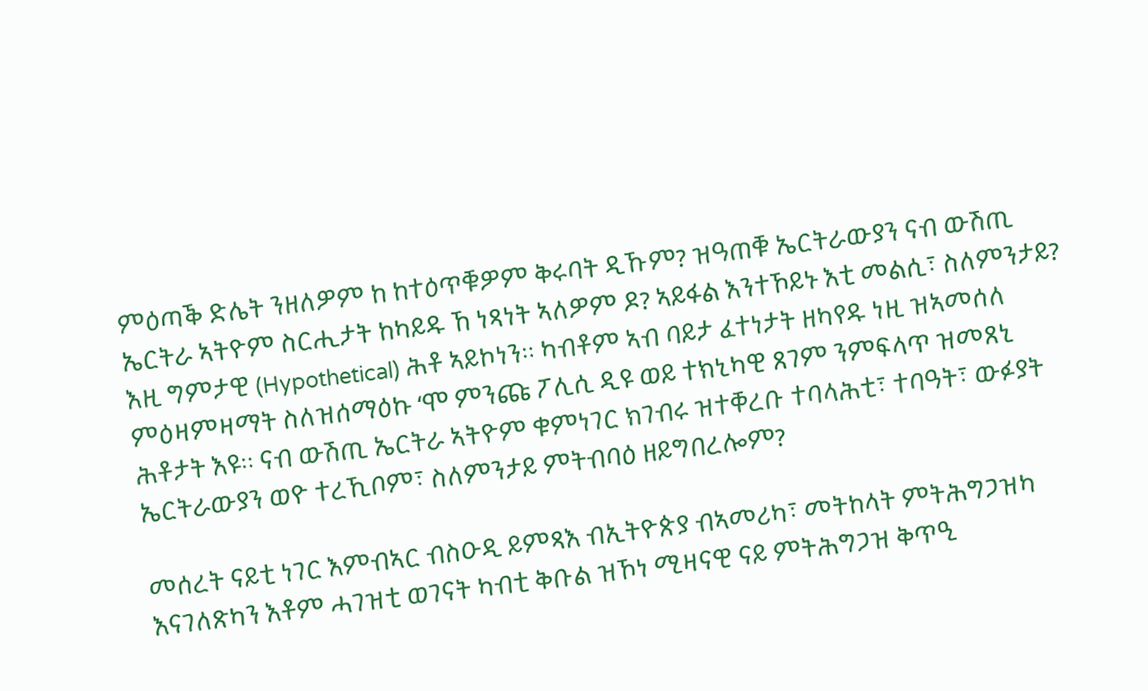ምዕጣቕ ድሌት ንዘለዎም ከ ከተዕጥቑዎም ቅሩባት ዲኹም? ዝዓጠቑ ኤርትራውያን ናብ ውሽጢ ኤርትራ ኣትዮም ስርሒታት ከካይዱ ኸ ነጻነት ኣለዎም ዶ? ኣይፋል እንተኾይኑ እቲ መልሲ፣ ስለምንታይ? እዚ ግምታዊ (Hypothetical) ሕቶ ኣይኮነን። ካብቶም ኣብ ባይታ ፈተነታት ዘካየዱ ነዚ ዝኣመሰለ ምዕዛምዛማት ስለዝሰማዕኩ ‘ሞ ምንጩ ፖሊሲ ዲዩ ወይ ተክኒካዊ ጸገም ንምፍላጥ ዝመጸኒ ሕቶታት እዩ። ናብ ውሽጢ ኤርትራ ኣትዮም ቁምነገር ክገብሩ ዝተቐረቡ ተባላሕቲ፣ ተባዓት፣ ውፉያት ኤርትራውያን ወዮ ተረኺቦም፣ ስለምንታይ ምትብባዕ ዘይግበረሎም?

መሰረት ናይቲ ነገር እምብኣር ብስዑዲ ይምጻእ ብኢትዮጵያ ብኣመሪካ፣ መትከላት ምትሕግጋዝካ እናገለጽካን እቶም ሓገዝቲ ወገናት ካብቲ ቅቡል ዝኾነ ሚዛናዊ ናይ ምትሕግጋዝ ቅጥዒ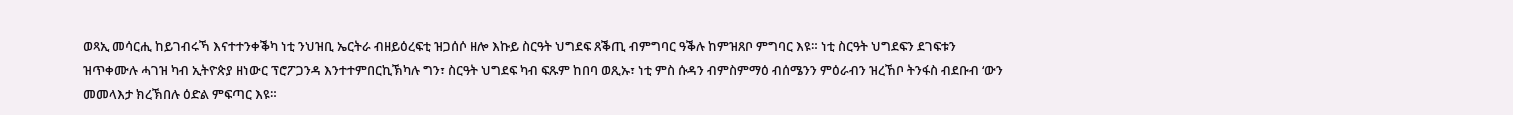ወጻኢ መሳርሒ ከይገብሩኻ እናተተንቀቕካ ነቲ ንህዝቢ ኤርትራ ብዘይዕረፍቲ ዝጋሰሶ ዘሎ እኩይ ስርዓት ህግደፍ ጸቕጢ ብምግባር ዓቕሉ ከምዝጸቦ ምግባር እዩ። ነቲ ስርዓት ህግደፍን ደገፍቱን ዝጥቀሙሉ ሓገዝ ካብ ኢትዮጵያ ዘነውር ፕሮፖጋንዳ እንተተምበርኪኽካሉ ግን፣ ስርዓት ህግደፍ ካብ ፍጹም ከበባ ወጺኡ፣ ነቲ ምስ ሱዳን ብምስምማዕ ብሰሜንን ምዕራብን ዝረኸቦ ትንፋስ ብደቡብ ‘ውን መመላእታ ክረኽበሉ ዕድል ምፍጣር እዩ።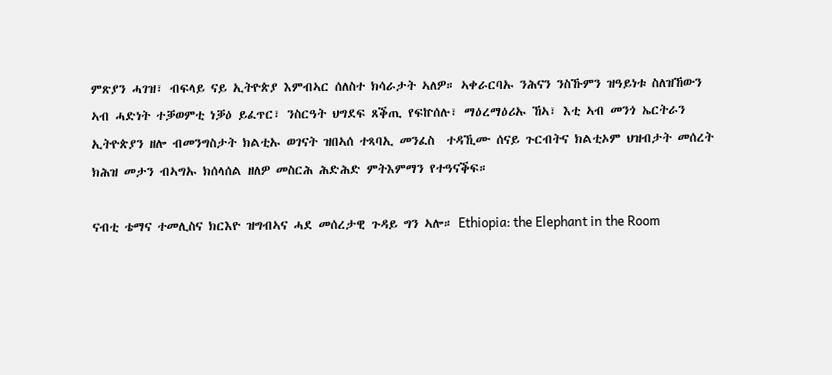ምጽያን ሓገዝ፣ ብፍላይ ናይ ኢትዮጵያ እምብኣር ሰለስተ ክሳራታት ኣለዎ። ኣቀራርባኡ ንሕናን ንስኹምን ዝዓይነቱ ስለዝኸውን ኣብ ሓድነት ተቓወምቲ ነቓዕ ይፈጥር፣ ንስርዓት ህግደፍ ጸቕጢ የፍኵሰሉ፣ ማዕረማዕሪኡ ኸኣ፣ እቲ ኣብ መንጎ ኤርትራን ኢትዮጵያን ዘሎ ብመንግስታት ክልቲኡ ወገናት ዝበኣሰ ተጻባኢ መንፈስ  ተዳኺሙ ሰናይ ጉርብትና ክልቲኦም ህዝብታት መሰረት ክሕዝ መታን ብኣግኡ ክሰላሰል ዘለዎ መስርሕ ሕድሕድ ምትእምማን የተዓናቕፍ።

ናብቲ ቴማና ተመሊስና ክርእዮ ዝግብኣና ሓደ መሰረታዊ ጉዳይ ግን ኣሎ። Ethiopia: the Elephant in the Room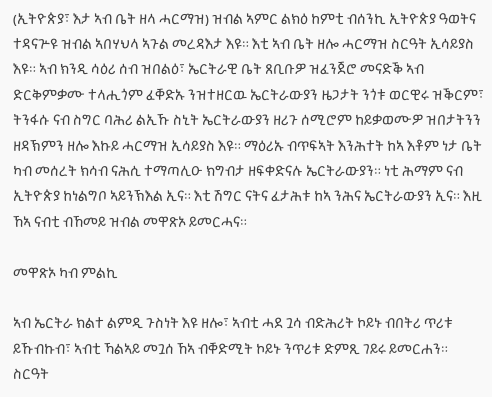(ኢትዮጵያ፣ እታ ኣብ ቤት ዘላ ሓርማዝ) ዝብል ኣምር ልክዕ ከምቲ ብሰንኪ ኢትዮጵያ ዓወትና ተዳናጕዩ ዝብል ኣበሃህላ ኣጉል መረዳእታ እዩ። እቲ ኣብ ቤት ዘሎ ሓርማዝ ስርዓት ኢሳይያስ እዩ። ኣብ ክንዲ ሳዕሪ ሰብ ዝበልዕ፣ ኤርትራዊ ቤት ጸቢቡዎ ዝፈንጀሮ መናድቕ ኣብ ድርቅምቃሙ ተላሒጎም ፈቐድኡ ንዝተዘርዉ ኤርትራውያን ዜጋታት ንጎቱ ወርዊሩ ዝቕርም፣ ትንፋሱ ናብ ስግር ባሕሪ ልኢኹ ስኒት ኤርትራውያን ዘሪጉ ሰሚሮም ከይቃወሙዎ ዝበታትንን ዘዳኽምን ዘሎ እኩይ ሓርማዝ ኢሳይያስ እዩ። ማዕሪኡ ብጥፍኣት እንሕተት ከኣ እቶም ነታ ቤት ካብ መሰረት ክሳብ ናሕሲ ተማጣሊዑ ክግብታ ዘፍቀድናሉ ኤርትራውያን። ነቲ ሕማም ናብ ኢትዮጵያ ከነልግቦ ኣይንኽእል ኢና። እቲ ሽግር ናትና ፈታሕቱ ከኣ ንሕና ኤርትራውያን ኢና። እዚ ኸኣ ናብቲ ብኸመይ ዝብል መዋጽኦ ይመርሓና።

መዋጽኦ ካብ ምልኪ

ኣብ ኤርትራ ክልተ ልምዲ ጉስነት እዩ ዘሎ፣ ኣብቲ ሓደ ጓሳ ብድሕሪት ኮይኑ ብበትሪ ጥሪቱ ይኹብኩብ፣ ኣብቲ ኻልኣይ መጓሰ ኸኣ ብቐድሚት ኮይኑ ንጥሪቱ ድምጺ ገይሩ ይመርሐን። ስርዓት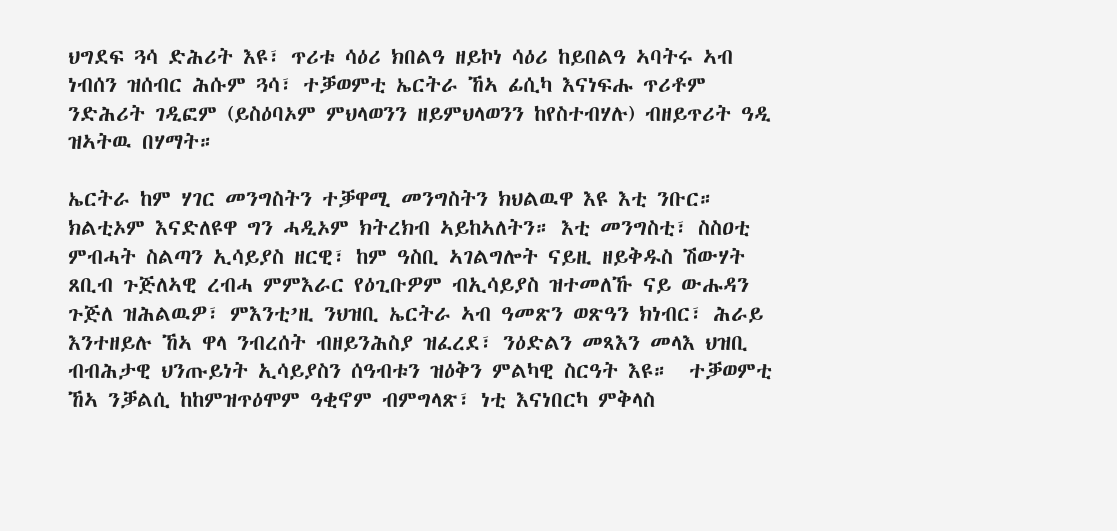ህግደፍ ጓሳ ድሕሪት እዩ፣ ጥሪቱ ሳዕሪ ክበልዓ ዘይኮነ ሳዕሪ ከይበልዓ ኣባትሩ ኣብ ነብሰን ዝሰብር ሕሱም ጓሳ፣ ተቓወምቲ ኤርትራ ኸኣ ፊሲካ እናነፍሑ ጥሪቶም ንድሕሪት ገዲፎም (ይስዕባኦም ምህላወንን ዘይምህላወንን ከየስተብሃሉ) ብዘይጥሪት ዓዲ ዝኣትዉ በሃማት።

ኤርትራ ከም ሃገር መንግስትን ተቓዋሚ መንግስትን ክህልዉዋ እዩ እቲ ንቡር። ክልቲኦም እናድለዩዋ ግን ሓዲኦም ክትረክብ ኣይከኣለትን። እቲ መንግስቲ፣ ስስዐቲ ምብሓት ስልጣን ኢሳይያስ ዘርዊ፣ ከም ዓስቢ ኣገልግሎት ናይዚ ዘይቅዱስ ሽውሃት ጸቢብ ጉጅለኣዊ ረብሓ ምምእራር የዕጊቡዎም ብኢሳይያስ ዝተመለኹ ናይ ውሑዳን ጉጅለ ዝሕልዉዎ፣ ምእንቲ’ዚ ንህዝቢ ኤርትራ ኣብ ዓመጽን ወጽዓን ክነብር፣ ሕራይ እንተዘይሉ ኸኣ ዋላ ንብረሰት ብዘይንሕስያ ዝፈረደ፣ ንዕድልን መጻእን መላእ ህዝቢ ብብሕታዊ ህንጡይነት ኢሳይያስን ሰዓብቱን ዝዕቅን ምልካዊ ስርዓት እዩ።  ተቓወምቲ ኸኣ ንቓልሲ ከከምዝጥዕሞም ዓቂኖም ብምግላጽ፣ ነቲ እናነበርካ ምቅላስ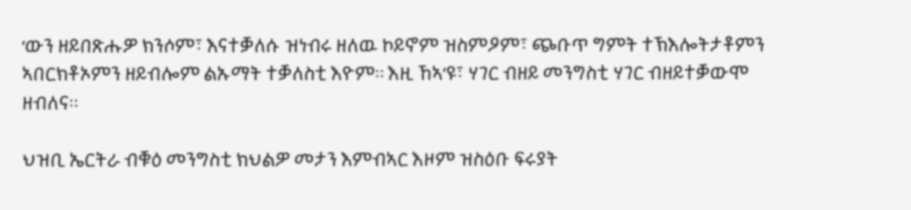‘ውን ዘይበጽሑዎ ክንሶም፣ እናተቓለሱ ዝነብሩ ዘለዉ ኮይኖም ዝስምዖም፣ ጭቡጥ ግምት ተኽእሎትታቶምን ኣበርክቶኦምን ዘይብሎም ልኡማት ተቓለስቲ እዮም። እዚ ኸኣ’ዩ፣ ሃገር ብዘይ መንግስቲ ሃገር ብዘይተቓውሞ ዘብለና።

ህዝቢ ኤርትራ ብቑዕ መንግስቲ ክህልዎ መታን እምብኣር እዞም ዝስዕቡ ፍሩያት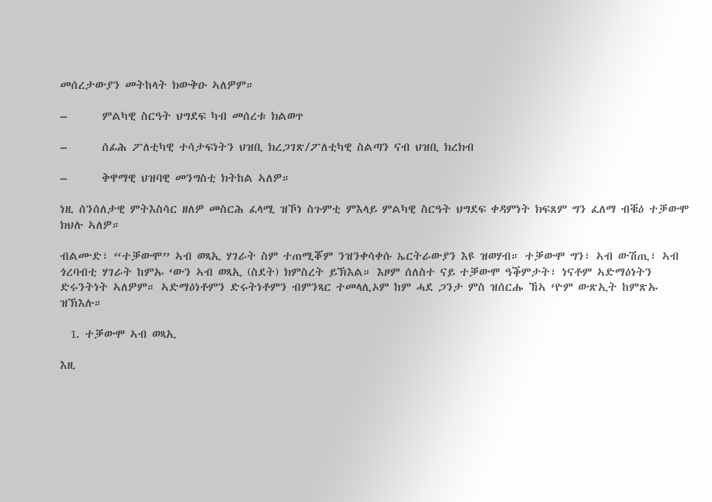መሰረታውያን መትከላት ክውቅዑ ኣለዎም።

–       ምልካዊ ስርዓት ህግደፍ ካብ መሰረቱ ክልወጥ

–       ሰፊሕ ፖለቲካዊ ተሳታፍነትን ህዝቢ ክረጋገጽ/ፖለቲካዊ ስልጣን ናብ ህዝቢ ክረክብ

–       ቅዋማዊ ህዝባዊ መንግስቲ ክትከል ኣለዎ።

ነዚ ሰንሰለታዊ ምትእስሳር ዘለዎ መስርሕ ፈላሚ ዝኾነ ስጉምቲ ምእላይ ምልካዊ ስርዓት ህግደፍ ቀዳምነት ክፍጸም ግን ፈለማ ብቑዕ ተቓውሞ ክህሉ ኣለዎ።

ብልሙድ፣ “ተቓውሞ” ኣብ ወጻኢ ሃገራት ስም ተጠሚቖም ንዝንቀሳቀሱ ኤርትራውያን እዩ ዝወሃብ። ተቓውሞ ግን፣ ኣብ ውሽጢ፣ ኣብ ጎረባብቲ ሃገራት ከምኡ ‘ውን ኣብ ወጻኢ (ስደት) ክምስረት ይኽእል። እዞም ሰለስተ ናይ ተቓውሞ ዓቕምታት፣ ነናቶም ኣድማዕነትን ድሩንትነት ኣለዎም። ኣድማዕነቶምን ድሩትነቶምን ብምንጻር ተመላሊኦም ከም ሓደ ጋንታ ምስ ዝሰርሑ ኸኣ ‘ዮም ውጽኢት ከምጽኡ ዝኽእሉ።

  1. ተቓውሞ ኣብ ወጻኢ

እዚ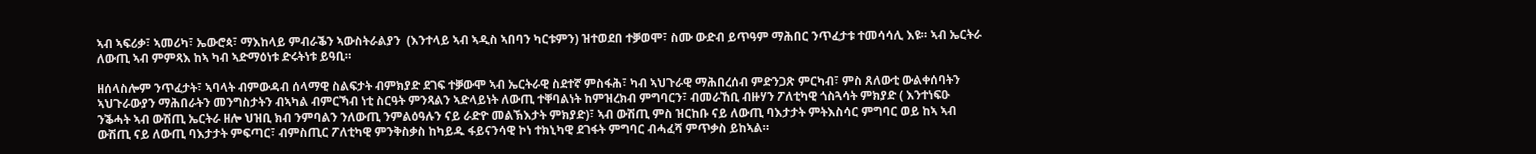ኣብ ኣፍሪቃ፣ ኣመሪካ፣ ኤውሮጳ፣ ማእከላይ ምብራቕን ኣውስትራልያን  (እንተላይ ኣብ ኣዲስ ኣበባን ካርቱምን) ዝተወደበ ተቓወሞ፣ ስሙ ውድብ ይጥዓም ማሕበር ንጥፈታቱ ተመሳሳሊ እዩ። ኣብ ኤርትራ ለውጢ ኣብ ምምጻእ ከኣ ካብ ኣድማዕነቱ ድሩትነቱ ይዓቢ።

ዘሰላስሎም ንጥፈታት፣ ኣባላት ብምውዳብ ሰላማዊ ስልፍታት ብምክያድ ደገፍ ተቓውሞ ኣብ ኤርትራዊ ስደተኛ ምስፋሕ፣ ካብ ኣህጉራዊ ማሕበረሰብ ምድንጋጽ ምርካብ፣ ምስ ጸለውቲ ውልቀሰባትን ኣህጉራውያን ማሕበራትን መንግስታትን ብኣካል ብምርኻብ ነቲ ስርዓት ምንጻልን ኣድላይነት ለውጢ ተቐባልነት ከምዝረክብ ምግባርን፣ ብመራኸቢ ብዙሃን ፖለቲካዊ ጎስጓሳት ምክያድ ( እንተነፍዑ ንቕሓት ኣብ ውሽጢ ኤርትራ ዘሎ ህዝቢ ክብ ንምባልን ንለውጢ ንምልዕዓሉን ናይ ራድዮ መልኽእታት ምክያድ)፣ ኣብ ውሽጢ ምስ ዝርከቡ ናይ ለውጢ ባእታታት ምትእስሳር ምግባር ወይ ከኣ ኣብ ውሽጢ ናይ ለውጢ ባእታታት ምፍጣር፣ ብምስጢር ፖለቲካዊ ምንቅስቃስ ከካይዱ ፋይናንሳዊ ኮነ ተክኒካዊ ደገፋት ምግባር ብሓፈሻ ምጥቃስ ይከኣል።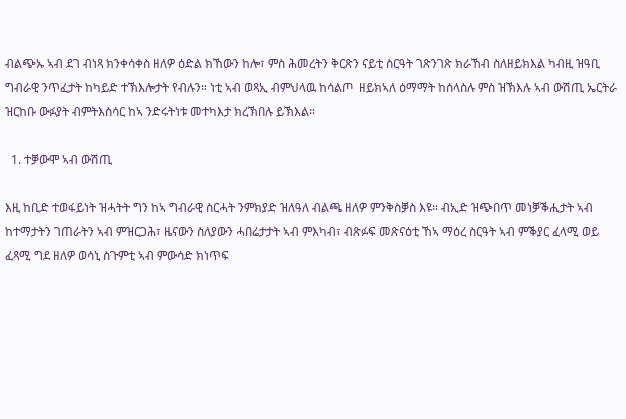ብልጭኡ ኣብ ደገ ብነጻ ክንቀሳቀስ ዘለዎ ዕድል ክኸውን ከሎ፣ ምስ ሕመረትን ቅርጽን ናይቲ ስርዓት ገጽንገጽ ክራኸብ ስለዘይክእል ካብዚ ዝዓቢ ግብራዊ ንጥፈታት ከካይድ ተኽእሎታት የብሉን። ነቲ ኣብ ወጻኢ ብምህላዉ ከሳልጦ  ዘይክኣለ ዕማማት ከሰላስሉ ምስ ዝኽእሉ ኣብ ውሽጢ ኤርትራ ዝርከቡ ውፉያት ብምትእስሳር ከኣ ንድሩትነቱ መተካእታ ክረኽበሉ ይኽእል።

  1. ተቓውሞ ኣብ ውሽጢ

እዚ ከቢድ ተወፋይነት ዝሓትት ግን ከኣ ግብራዊ ስርሓት ንምክያድ ዝለዓለ ብልጫ ዘለዎ ምንቅስቓስ እዩ። ብኢድ ዝጭበጥ መነቓቕሒታት ኣብ ከተማታትን ገጠራትን ኣብ ምዝርጋሕ፣ ዜናውን ስለያውን ሓበሬታታት ኣብ ምእካብ፣ ብጽፉፍ መጽናዕቲ ኸኣ ማዕረ ስርዓት ኣብ ምቕያር ፈላሚ ወይ ፈጻሚ ግደ ዘለዎ ወሳኒ ስጉምቲ ኣብ ምውሳድ ክነጥፍ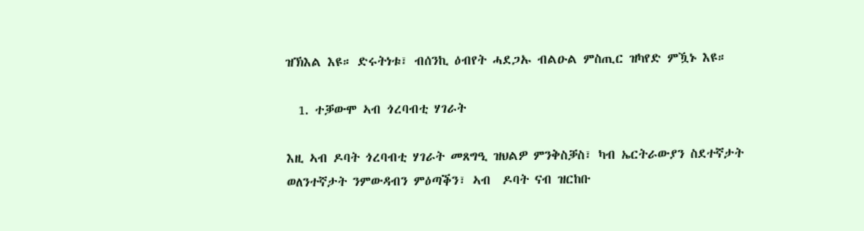ዝኽእል እዩ። ድሩትነቱ፣ ብሰንኪ ዕብየት ሓደጋኡ ብልዑል ምስጢር ዝካየድ ምዃኑ እዩ።

  1. ተቓውሞ ኣብ ጎረባብቲ ሃገራት

እዚ ኣብ ዶባት ጎረባብቲ ሃገራት መጸግዒ ዝህልዎ ምንቅስቓስ፣ ካብ ኤርትራውያን ስደተኛታት ወለንተኛታት ንምውዳብን ምዕጣቕን፣ ኣብ  ዶባት ናብ ዝርከቡ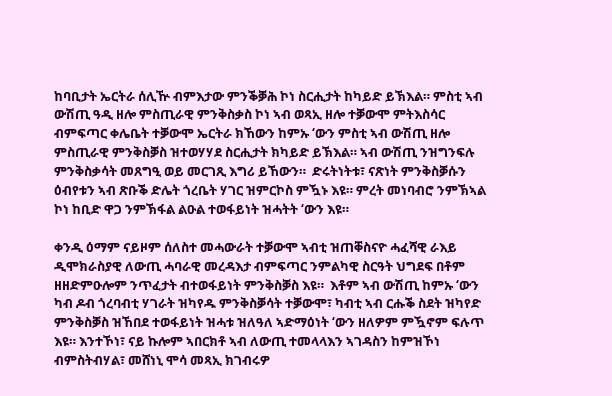ከባቢታት ኤርትራ ሰሊዅ ብምእታው ምንቕቓሕ ኮነ ስርሒታት ከካይድ ይኽእል። ምስቲ ኣብ ውሽጢ ዓዲ ዘሎ ምስጢራዊ ምንቅስቃስ ኮነ ኣብ ወጻኢ ዘሎ ተቓውሞ ምትእስሳር ብምፍጣር ቀሌቤት ተቓውሞ ኤርትራ ክኸውን ከምኡ ‘ውን ምስቲ ኣብ ውሽጢ ዘሎ ምስጢራዊ ምንቅስቓስ ዝተወሃሃደ ስርሒታት ክካይድ ይኽእል። ኣብ ውሽጢ ንዝግንፍሉ ምንቅስቃሳት መጸግዒ ወይ መርገጺ እግሪ ይኸውን።  ድሩትነትቱ፣ ናጽነት ምንቅስቓሱን ዕብየቱን ኣብ ጽቡቕ ድሌት ጎረቤት ሃገር ዝምርኮስ ምዃኑ እዩ። ምረት መነባብሮ ንምኽኣል ኮነ ከቢድ ዋጋ ንምኽፋል ልዑል ተወፋይነት ዝሓትት ‘ውን እዩ።

ቀንዲ ዕማም ናይዞም ሰለስተ መሓውራት ተቓውሞ ኣብቲ ዝጠቐስናዮ ሓፈሻዊ ራእይ ዲሞክራስያዊ ለውጢ ሓባራዊ መረዳእታ ብምፍጣር ንምልካዊ ስርዓት ህግደፍ በቶም ዘዘድምዑሎም ንጥፈታት ብተወፋይነት ምንቅስቓስ እዩ።  እቶም ኣብ ውሽጢ ከምኡ ‘ውን ካብ ዶብ ጎረባብቲ ሃገራት ዝካየዱ ምንቅስቓሳት ተቓውሞ፣ ካብቲ ኣብ ርሑቕ ስደት ዝካየድ ምንቅስቓስ ዝኸበደ ተወፋይነት ዝሓቱ ዝለዓለ ኣድማዕነት ‘ውን ዘለዎም ምዃኖም ፍሉጥ እዩ። እንተኾነ፣ ናይ ኩሎም ኣበርክቶ ኣብ ለውጢ ተመላላእን ኣገዳስን ከምዝኾነ ብምስትብሃል፣ መሸነኒ ሞሳ መጻኢ ክገብሩዎ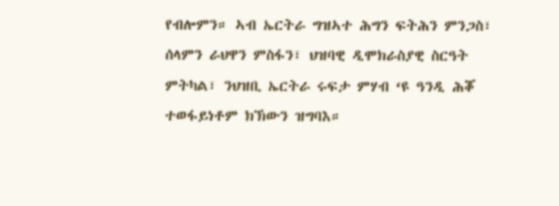የብሎምን። ኣብ ኤርትራ ግዝኣተ ሕግን ፍትሕን ምንጋስ፣ ሰላምን ራህዋን ምስፋን፣ ህዝባዊ ዲሞክራስያዊ ስርዓት ምትካል፣ ንህዝቢ ኤርትራ ሩፍታ ምሃብ ‘ዩ ዓንዲ ሕቖ ተወፋይነቶም ክኽውን ዝግባእ።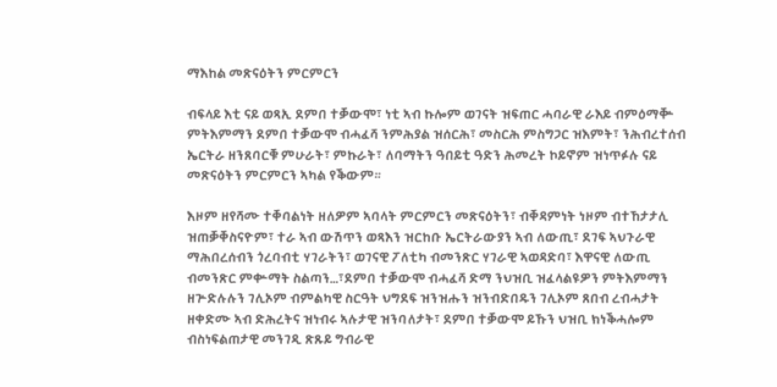ማእከል መጽናዕትን ምርምርን

ብፍላይ እቲ ናይ ወጻኢ ደምበ ተቓውሞ፣ ነቲ ኣብ ኩሎም ወገናት ዝፍጠር ሓባራዊ ራእይ ብምዕማቝ ምትእምማን ደምበ ተቓውሞ ብሓፈሻ ንምሕያል ዝሰርሕ፣ መስርሕ ምስግጋር ዝእምት፣ ንሕብረተሰብ ኤርትራ ዘንጸባርቑ ምሁራት፣ ምኩራት፣ ለባማትን ዓበይቲ ዓድን ሕመረት ኮይኖም ዝነጥፉሉ ናይ መጽናዕትን ምርምርን ኣካል የቕውም።

እዞም ዘየሻሙ ተቐባልነት ዘለዎም ኣባላት ምርምርን መጽናዕትን፣ ብቐዳምነት ነዞም ብተኸታታሊ ዝጠቓቐስናዮም፣ ተራ ኣብ ውሽጥን ወጻእን ዝርከቡ ኤርትራውያን ኣብ ለውጢ፣ ደገፍ ኣህጉራዊ ማሕበረሰብን ጎረባብቲ ሃገራትን፣ ወገናዊ ፖለቲካ ብመንጽር ሃገራዊ ኣወዳድባ፣ እዋናዊ ለውጢ ብመንጽር ምቍማት ስልጣን…፣ደምበ ተቓውሞ ብሓፈሻ ድማ ንህዝቢ ዝፈላልዩዎን ምትእምማን ዘጕድሉሉን ገሊኦም ብምልካዊ ስርዓት ህግደፍ ዝንዝሑን ዝንብድበዱን ገሊኦም ጸበብ ረብሓታት ዘቀድሙ ኣብ ድሕረትና ዝነብሩ ኣሉታዊ ዝንባለታት፣ ደምበ ተቓውሞ ይኹን ህዝቢ ክነቕሓሎም ብስነፍልጠታዊ መንገዲ ጽጹይ ግብራዊ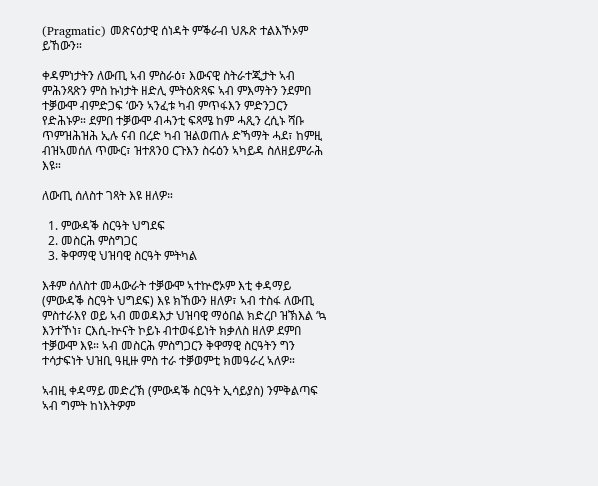(Pragmatic) መጽናዕታዊ ሰነዳት ምቕራብ ህጹጽ ተልእኾኦም ይኸውን።

ቀዳምነታትን ለውጢ ኣብ ምስራዕ፣ እውናዊ ስትራተጂታት ኣብ ምሕንጻጽን ምስ ኩነታት ዘድሊ ምትዕጽጻፍ ኣብ ምእማትን ንደምበ ተቓውሞ ብምድጋፍ ‘ውን ኣንፈቱ ካብ ምጥፋእን ምድንጋርን የድሕኑዎ። ደምበ ተቓውሞ ብሓንቲ ፍጻሜ ከም ሓጺን ረሲኑ ሻቡ ጥምዝሕዝሕ ኢሉ ናብ በረድ ካብ ዝልወጠሉ ድኻማት ሓደ፣ ከምዚ ብዝኣመሰለ ጥሙር፣ ዝተጸንዐ ርጉእን ስሩዕን ኣካይዳ ስለዘይምራሕ እዩ።

ለውጢ ሰለስተ ገጻት እዩ ዘለዎ።

  1. ምውዳቕ ስርዓት ህግደፍ
  2. መስርሕ ምስግጋር
  3. ቅዋማዊ ህዝባዊ ስርዓት ምትካል

እቶም ሰለስተ መሓውራት ተቓውሞ ኣተኵሮኦም እቲ ቀዳማይ (ምውዳቕ ስርዓት ህግደፍ) እዩ ክኸውን ዘለዎ፣ ኣብ ተስፋ ለውጢ ምስተራእየ ወይ ኣብ መወዳእታ ህዝባዊ ማዕበል ክድረቦ ዝኽእል ‘ኳ እንተኾነ፣ ርእሲ-ኵናት ኮይኑ ብተወፋይነት ክቃለስ ዘለዎ ደምበ ተቓውሞ እዩ። ኣብ መስርሕ ምስግጋርን ቅዋማዊ ስርዓትን ግን ተሳታፍነት ህዝቢ ዓዚዙ ምስ ተራ ተቓወምቲ ክመዓራረ ኣለዎ።

ኣብዚ ቀዳማይ መድረኽ (ምውዳቕ ስርዓት ኢሳይያስ) ንምቅልጣፍ ኣብ ግምት ከነእትዎም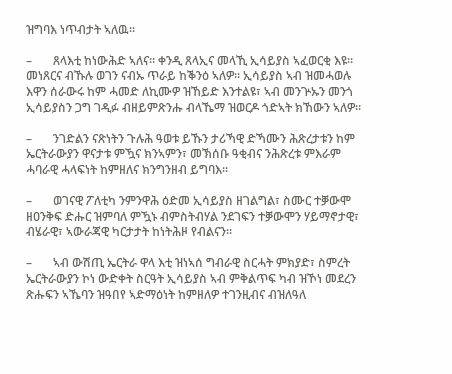ዝግባእ ነጥብታት ኣለዉ።

–       ጸላእቲ ከነውሕድ ኣለና። ቀንዲ ጸላኢና መላኺ ኢሳይያስ ኣፈወርቂ እዩ። መነጸርና ብኹሉ ወገን ናብኡ ጥራይ ከቕንዕ ኣለዎ። ኢሳይያስ ኣብ ዝመሓወሉ እዋን ሰራውሩ ከም ሓመድ ለኪሙዎ ዝኸይድ እንተልዩ፣ ኣብ መንጕኡን መንጎ ኢሳይያስን ጋግ ገዲፉ ብዘይምጽንሑ ብላኼማ ዝወርዶ ጎድኣት ክኸውን ኣለዎ።

–       ንገድልን ናጽነትን ጉሉሕ ዓወቱ ይኹን ታሪኻዊ ድኻሙን ሕጽረታቱን ከም ኤርትራውያን ዋናታቱ ምዃና ክንኣምን፣ መኽሰቡ ዓቂብና ንሕጽረቱ ምእራም ሓባራዊ ሓላፍነት ከምዘለና ክንግንዘብ ይግባእ።

–       ወገናዊ ፖለቲካ ንምንዋሕ ዕድመ ኢሳይያስ ዘገልግል፣ ስሙር ተቓውሞ ዘዐንቅፍ ድሑር ዝምባለ ምዃኑ ብምስትብሃል ንደገፍን ተቓውሞን ሃይማኖታዊ፣ ብሄራዊ፣ ኣውራጃዊ ካርታታት ከነትሕዞ የብልናን።

–       ኣብ ውሽጢ ኤርትራ ዋላ እቲ ዝነኣሰ ግብራዊ ስርሓት ምክያድ፣ ስምረት ኤርትራውያን ኮነ ውድቀት ስርዓት ኢሳይያስ ኣብ ምቅልጥፍ ካብ ዝኾነ መደረን ጽሑፍን ኣኼባን ዝዓበየ ኣድማዕነት ከምዘለዎ ተገንዚብና ብዝለዓለ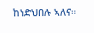ከነድህበሉ ኣለና።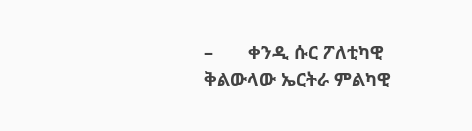–       ቀንዲ ሱር ፖለቲካዊ ቅልውላው ኤርትራ ምልካዊ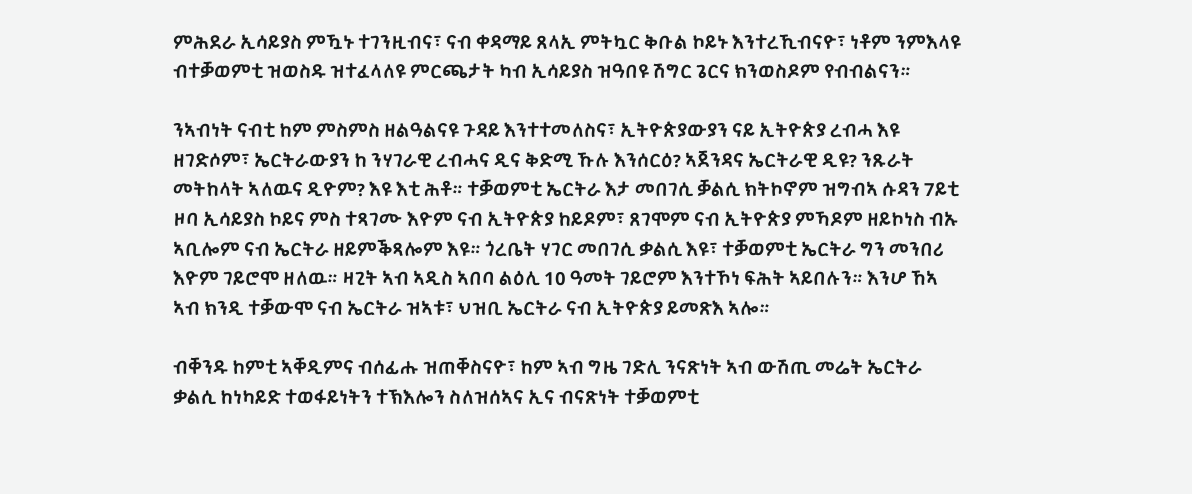ምሕደራ ኢሳይያስ ምዃኑ ተገንዚብና፣ ናብ ቀዳማይ ጸላኢ ምትኳር ቅቡል ኮይኑ እንተረኺብናዮ፣ ነቶም ንምእላዩ ብተቓወምቲ ዝወስዱ ዝተፈላለዩ ምርጫታት ካብ ኢሳይያስ ዝዓበዩ ሽግር ጌርና ክንወስዶም የብብልናን።

ንኣብነት ናብቲ ከም ምስምስ ዘልዓልናዩ ጉዳይ እንተተመለስና፣ ኢትዮጵያውያን ናይ ኢትዮጵያ ረብሓ እዩ ዘገድሶም፣ ኤርትራውያን ከ ንሃገራዊ ረብሓና ዲና ቅድሚ ኹሉ እንሰርዕ? ኣጀንዳና ኤርትራዊ ዲዩ? ንጹራት መትከላት ኣለዉና ዲዮም? እዩ እቲ ሕቶ። ተቓወምቲ ኤርትራ እታ መበገሲ ቓልሲ ክትኮኖም ዝግብኣ ሱዳን 7ይቲ ዞባ ኢሳይያስ ኮይና ምስ ተጻገሙ እዮም ናብ ኢትዮጵያ ከይዶም፣ ጸገሞም ናብ ኢትዮጵያ ምኻዶም ዘይኮነስ ብኡ ኣቢሎም ናብ ኤርትራ ዘይምቕጻሎም እዩ። ጎረቤት ሃገር መበገሲ ቃልሲ እዩ፣ ተቓወምቲ ኤርትራ ግን መንበሪ እዮም ገይሮሞ ዘለዉ። ዛጊት ኣብ ኣዲስ ኣበባ ልዕሊ 10 ዓመት ገይሮም እንተኾነ ፍሕት ኣይበሉን። እንሆ ኸኣ ኣብ ክንዲ ተቓውሞ ናብ ኤርትራ ዝኣቱ፣ ህዝቢ ኤርትራ ናብ ኢትዮጵያ ይመጽእ ኣሎ።

ብቐንዱ ከምቲ ኣቐዲምና ብሰፊሑ ዝጠቐስናዮ፣ ከም ኣብ ግዜ ገድሊ ንናጽነት ኣብ ውሽጢ መሬት ኤርትራ ቃልሲ ከነካይድ ተወፋይነትን ተኽእሎን ስለዝሰኣና ኢና ብናጽነት ተቓወምቲ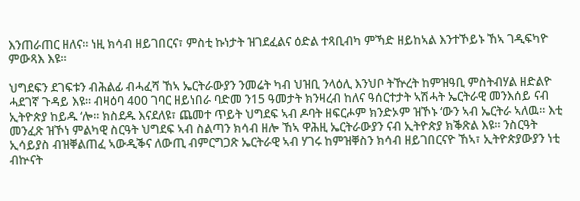እንጠራጠር ዘለና። ነዚ ክሳብ ዘይገበርና፣ ምስቲ ኩነታት ዝገደፈልና ዕድል ተጻቢብካ ምኻድ ዘይከኣል እንተኾይኑ ኸኣ ገዲፍካዮ ምውጻእ እዩ።

ህግደፍን ደገፍቱን ብሕልፊ ብሓፈሻ ኸኣ ኤርትራውያን ንመሬት ካብ ህዝቢ ንላዕሊ እንህቦ ትዅረት ከምዝዓቢ ምስትብሃል ዘድልዮ ሓደገኛ ጉዳይ እዩ። ብዛዕባ 400 ገባር ዘይነበራ ባድመ ን15 ዓመታት ክንዛረብ ከለና ዓሰርተታት ኣሽሓት ኤርትራዊ መንእሰይ ናብ ኢትዮጵያ ከይዱ ‘ሎ። ክስደዱ እናደለዩ፣ ጨመተ ጥይት ህግደፍ ኣብ ዶባት ዘፍርሖም ክንድኦም ዝኾኑ ‘ውን ኣብ ኤርትራ ኣለዉ። እቲ መንፈጽ ዝኾነ ምልካዊ ስርዓት ህግደፍ ኣብ ስልጣን ክሳብ ዘሎ ኸኣ ዋሕዚ ኤርትራውያን ናብ ኢትዮጵያ ክቕጽል እዩ። ንስርዓት ኢሳይያስ ብዝቐልጠፈ ኣውዲቕና ለውጢ ብምርግጋጽ ኤርትራዊ ኣብ ሃገሩ ከምዝቐስን ክሳብ ዘይገበርናዮ ኸኣ፣ ኢትዮጵያውያን ነቲ ብኵናት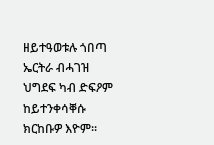ዘይተዓወቱሉ ጎበጣ ኤርትራ ብሓገዝ ህግደፍ ካብ ድፍዖም ከይተንቀሳቐሱ ክርከቡዎ እዮም።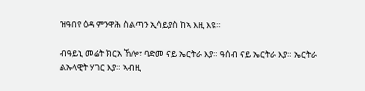ዝዓበየ ዕዳ ምንዋሕ ስልጣን ኢሳይያስ ከኣ እዚ እዩ።

ብዓይኒ መሬት ክርአ ኸሎ፣ ባድመ ናይ ኤርትራ እያ። ዓሰብ ናይ ኤርትራ እያ። ኤርትራ ልኡላዊት ሃገር እያ። ኣብዚ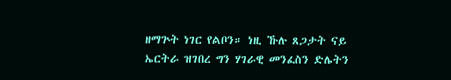ዘማጕት ነገር የልቦን። ነዚ ኹሉ ጸጋታት ናይ ኤርትራ ዝገበረ ግን ሃገራዊ መንፈስን ድሌትን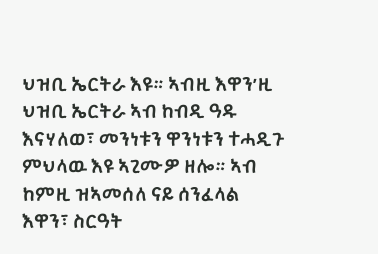ህዝቢ ኤርትራ እዩ። ኣብዚ እዋን’ዚ ህዝቢ ኤርትራ ኣብ ከብዲ ዓዱ እናሃለወ፣ መንነቱን ዋንነቱን ተሓዲጉ ምህላዉ እዩ ኣጊሙዎ ዘሎ። ኣብ ከምዚ ዝኣመሰለ ናይ ሰንፈላል እዋን፣ ስርዓት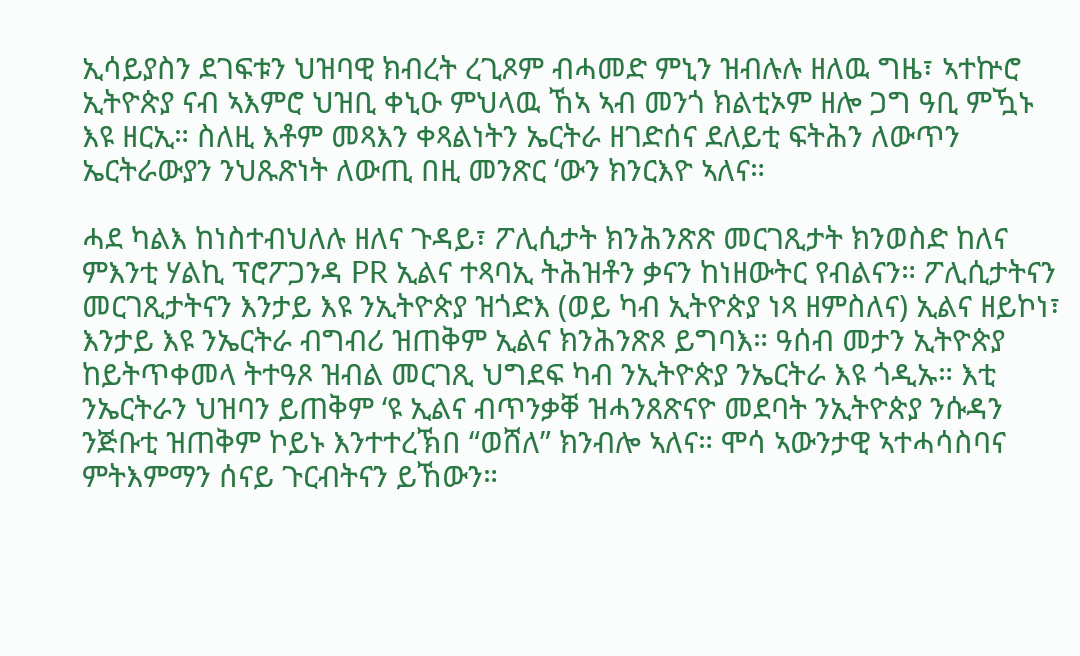ኢሳይያስን ደገፍቱን ህዝባዊ ክብረት ረጊጾም ብሓመድ ምኒን ዝብሉሉ ዘለዉ ግዜ፣ ኣተኵሮ ኢትዮጵያ ናብ ኣእምሮ ህዝቢ ቀኒዑ ምህላዉ ኸኣ ኣብ መንጎ ክልቲኦም ዘሎ ጋግ ዓቢ ምዃኑ እዩ ዘርኢ። ስለዚ እቶም መጻእን ቀጻልነትን ኤርትራ ዘገድሰና ደለይቲ ፍትሕን ለውጥን ኤርትራውያን ንህጹጽነት ለውጢ በዚ መንጽር ‘ውን ክንርእዮ ኣለና።

ሓደ ካልእ ከነስተብህለሉ ዘለና ጉዳይ፣ ፖሊሲታት ክንሕንጽጽ መርገጺታት ክንወስድ ከለና ምእንቲ ሃልኪ ፕሮፖጋንዳ PR ኢልና ተጻባኢ ትሕዝቶን ቃናን ከነዘውትር የብልናን። ፖሊሲታትናን መርገጺታትናን እንታይ እዩ ንኢትዮጵያ ዝጎድእ (ወይ ካብ ኢትዮጵያ ነጻ ዘምስለና) ኢልና ዘይኮነ፣ እንታይ እዩ ንኤርትራ ብግብሪ ዝጠቅም ኢልና ክንሕንጽጾ ይግባእ። ዓሰብ መታን ኢትዮጵያ ከይትጥቀመላ ትተዓጾ ዝብል መርገጺ ህግደፍ ካብ ንኢትዮጵያ ንኤርትራ እዩ ጎዲኡ። እቲ ንኤርትራን ህዝባን ይጠቅም ‘ዩ ኢልና ብጥንቃቐ ዝሓንጸጽናዮ መደባት ንኢትዮጵያ ንሱዳን ንጅቡቲ ዝጠቅም ኮይኑ እንተተረኽበ “ወሸለ” ክንብሎ ኣለና። ሞሳ ኣውንታዊ ኣተሓሳስባና ምትእምማን ሰናይ ጉርብትናን ይኸውን።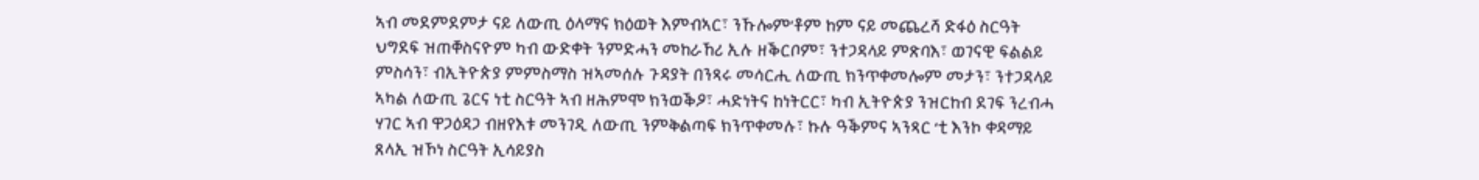ኣብ መደምደምታ ናይ ለውጢ ዕላማና ክዕወት እምብኣር፣ ንኹሎም’ቶም ከም ናይ መጨረሻ ድፋዕ ስርዓት ህግደፍ ዝጠቐስናዮም ካብ ውድቀት ንምድሓን መከራኸሪ ኢሉ ዘቕርቦም፣ ንተጋዳላይ ምጽባእ፣ ወገናዊ ፍልልይ ምስሳን፣ ብኢትዮጵያ ምምስማስ ዝኣመሰሉ ጉዳያት በንጻሩ መሳርሒ ለውጢ ክንጥቀመሎም መታን፣ ንተጋዳላይ ኣካል ለውጢ ጌርና ነቲ ስርዓት ኣብ ዘሕምሞ ክንወቕዖ፣ ሓድነትና ከነትርር፣ ካብ ኢትዮጵያ ንዝርከብ ደገፍ ንረብሓ ሃገር ኣብ ዋጋዕዳጋ ብዘየእቱ መንገዲ ለውጢ ንምቅልጣፍ ክንጥቀመሉ፣ ኩሉ ዓቕምና ኣንጻር ‘ቲ እንኮ ቀዳማይ ጸላኢ ዝኾነ ስርዓት ኢሳይያስ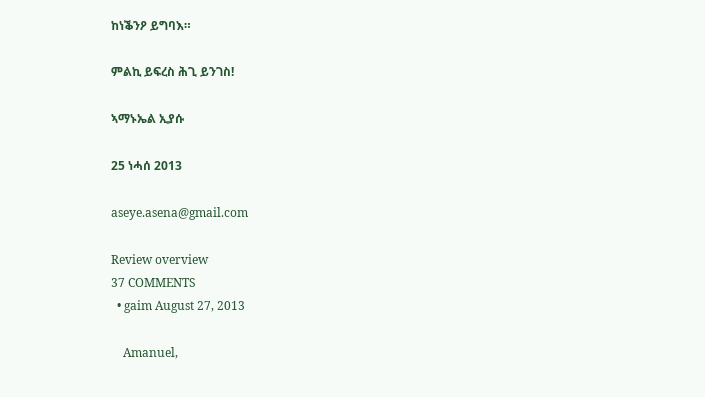ከነቕንዖ ይግባእ።

ምልኪ ይፍረስ ሕጊ ይንገስ!

ኣማኑኤል ኢያሱ

25 ነሓሰ 2013

aseye.asena@gmail.com

Review overview
37 COMMENTS
  • gaim August 27, 2013

    Amanuel,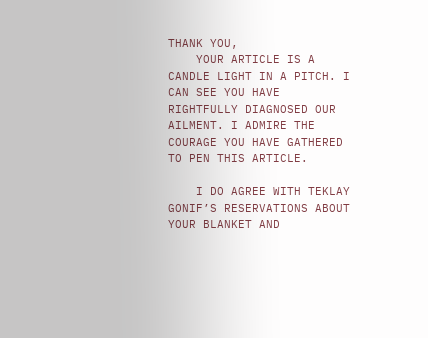THANK YOU,
    YOUR ARTICLE IS A CANDLE LIGHT IN A PITCH. I CAN SEE YOU HAVE RIGHTFULLY DIAGNOSED OUR AILMENT. I ADMIRE THE COURAGE YOU HAVE GATHERED TO PEN THIS ARTICLE.

    I DO AGREE WITH TEKLAY GONIF’S RESERVATIONS ABOUT YOUR BLANKET AND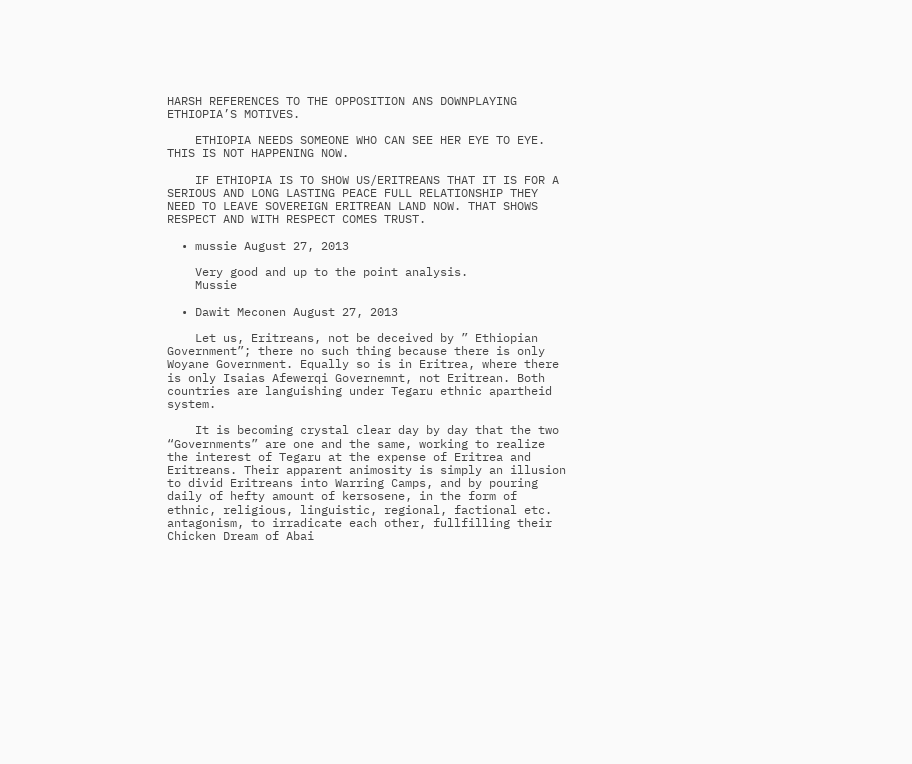HARSH REFERENCES TO THE OPPOSITION ANS DOWNPLAYING ETHIOPIA’S MOTIVES.

    ETHIOPIA NEEDS SOMEONE WHO CAN SEE HER EYE TO EYE. THIS IS NOT HAPPENING NOW.

    IF ETHIOPIA IS TO SHOW US/ERITREANS THAT IT IS FOR A SERIOUS AND LONG LASTING PEACE FULL RELATIONSHIP THEY NEED TO LEAVE SOVEREIGN ERITREAN LAND NOW. THAT SHOWS RESPECT AND WITH RESPECT COMES TRUST.

  • mussie August 27, 2013

    Very good and up to the point analysis.
    Mussie

  • Dawit Meconen August 27, 2013

    Let us, Eritreans, not be deceived by ” Ethiopian Government”; there no such thing because there is only Woyane Government. Equally so is in Eritrea, where there is only Isaias Afewerqi Governemnt, not Eritrean. Both countries are languishing under Tegaru ethnic apartheid system.

    It is becoming crystal clear day by day that the two “Governments” are one and the same, working to realize the interest of Tegaru at the expense of Eritrea and Eritreans. Their apparent animosity is simply an illusion to divid Eritreans into Warring Camps, and by pouring daily of hefty amount of kersosene, in the form of ethnic, religious, linguistic, regional, factional etc. antagonism, to irradicate each other, fullfilling their Chicken Dream of Abai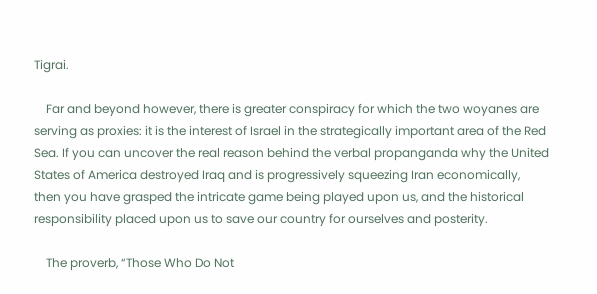Tigrai.

    Far and beyond however, there is greater conspiracy for which the two woyanes are serving as proxies: it is the interest of Israel in the strategically important area of the Red Sea. If you can uncover the real reason behind the verbal propanganda why the United States of America destroyed Iraq and is progressively squeezing Iran economically, then you have grasped the intricate game being played upon us, and the historical responsibility placed upon us to save our country for ourselves and posterity.

    The proverb, “Those Who Do Not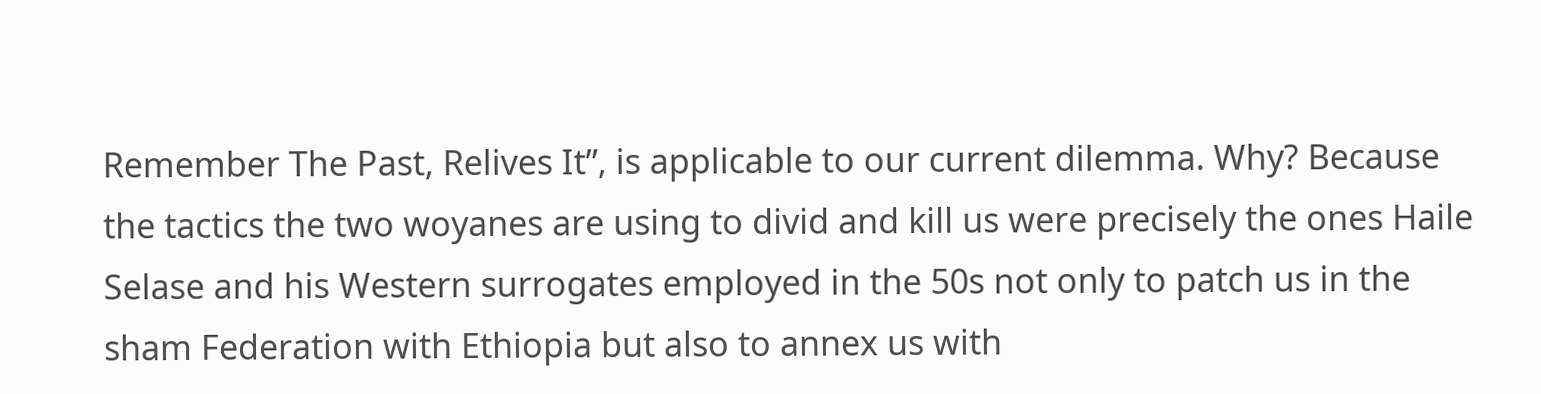Remember The Past, Relives It”, is applicable to our current dilemma. Why? Because the tactics the two woyanes are using to divid and kill us were precisely the ones Haile Selase and his Western surrogates employed in the 50s not only to patch us in the sham Federation with Ethiopia but also to annex us with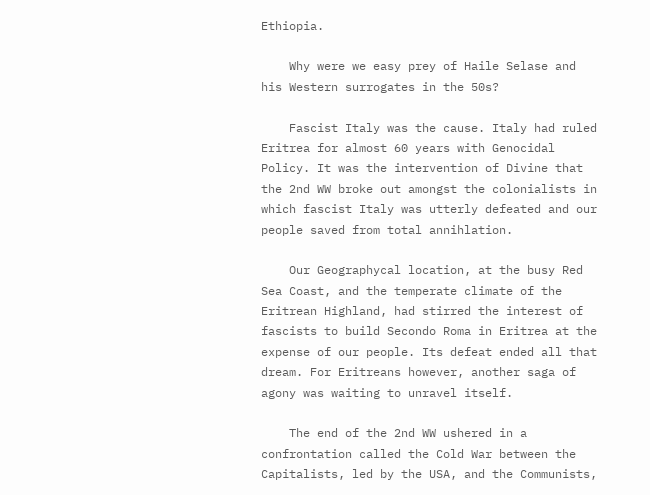Ethiopia.

    Why were we easy prey of Haile Selase and his Western surrogates in the 50s?

    Fascist Italy was the cause. Italy had ruled Eritrea for almost 60 years with Genocidal Policy. It was the intervention of Divine that the 2nd WW broke out amongst the colonialists in which fascist Italy was utterly defeated and our people saved from total annihlation.

    Our Geographycal location, at the busy Red Sea Coast, and the temperate climate of the Eritrean Highland, had stirred the interest of fascists to build Secondo Roma in Eritrea at the expense of our people. Its defeat ended all that dream. For Eritreans however, another saga of agony was waiting to unravel itself.

    The end of the 2nd WW ushered in a confrontation called the Cold War between the Capitalists, led by the USA, and the Communists,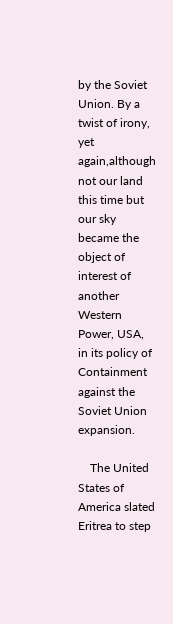by the Soviet Union. By a twist of irony, yet again,although not our land this time but our sky became the object of interest of another Western Power, USA, in its policy of Containment against the Soviet Union expansion.

    The United States of America slated Eritrea to step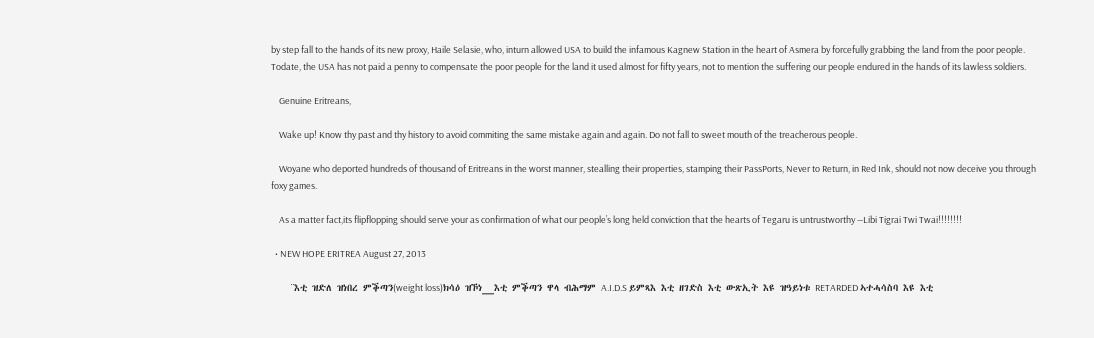by step fall to the hands of its new proxy, Haile Selasie, who, inturn allowed USA to build the infamous Kagnew Station in the heart of Asmera by forcefully grabbing the land from the poor people. Todate, the USA has not paid a penny to compensate the poor people for the land it used almost for fifty years, not to mention the suffering our people endured in the hands of its lawless soldiers.

    Genuine Eritreans,

    Wake up! Know thy past and thy history to avoid commiting the same mistake again and again. Do not fall to sweet mouth of the treacherous people.

    Woyane who deported hundreds of thousand of Eritreans in the worst manner, stealling their properties, stamping their PassPorts, Never to Return, in Red Ink, should not now deceive you through foxy games.

    As a matter fact,its flipflopping should serve your as confirmation of what our people’s long held conviction that the hearts of Tegaru is untrustworthy —Libi Tigrai Twi Twai!!!!!!!!

  • NEW HOPE ERITREA August 27, 2013

    ¨እቲ ዝድለ ዝነበረ ምቕጣን(weight loss)ክሳዕ ዝኾነ__እቲ ምቕጣን ዋላ ብሕማም A.I.D.S ይምጻእ እቲ ዘገድስ እቲ ውጽኢት እዩ ዝዓይነቱ RETARDED ኣተሓሳስባ እዩ እቲ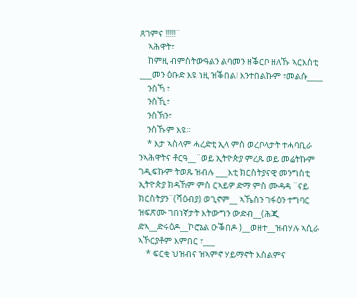ጸገምና !!!!!¨
    ኣሕዋት፣
    ከምዚ ብምስትውዓልን ልባመን ዘቕርቦ ዘለኹ ኣርእስቲ ___መን ዕቡድ እዩ ነዚ ዝቕበል፧ እንተበልኩም ፣መልሱ____
    ንስኻ ፣
    ንስኺ፣
    ንስኽን፣
    ንስኹም እዩ።
    * እታ ኣስላም ሓረድቲ ኢላ ምስ ወረቦላታት ተሓባቢራ ንኣሕዋትና ቶርዓ__¨ወይ ኢትዮጵያ ምረጹ ወይ መሬትኩም ገዲፍኩም ትወጹ ዝብሉ ___እቲ ክርስትያናዊ መንግስቲ ኢትዮጵያ ክዳኸም ምስ ርኣይዎ ድማ ምስ ሙዳዳ ¨ናይ ክርስትያን¨(ሻዕብያ) ወጊኖም__ ኣኼስን ገፋዕን ተግባር ዝፍጽሙ ገበነኛታት እትውግን ውድብ__(ሕጂ ድኣ__ድሩዕዶ__ኮሮኔል ዑቕበዶ )__ወዘተ__ዝብሃሉ ኣሲራ ኣኾርያቶም እምበር ፣___
    * ፍርቂ ህዝብና ዝኣምኖ ሃይማኖት እስልምና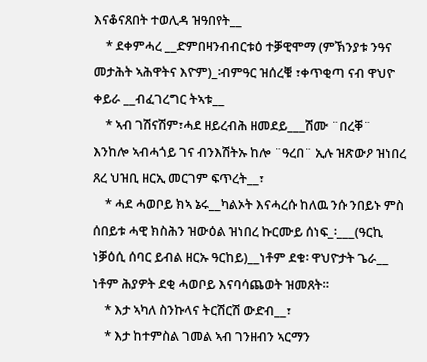እናቆናጸበት ተወሊዳ ዝዓበየት__
    * ደቀምሓረ __ድምበዛንብብርቱዕ ተቓዊሞማ (ምኽንያቱ ንዓና መታሕት ኣሕዋትና እዮም)_፡ብምዓር ዝሰረቑ ፣ቀጥቂጣ ናብ ዋህዮ ቀይራ __ብፈገረግር ትኣቱ__
    * ኣብ ገሽናሽም፣ሓደ ዘይረብሕ ዘመደይ___ሽሙ ¨በረቐ¨ እንከሎ ኣብሓጎይ ገና ብንእሽትኡ ከሎ ¨ዓረበ¨ ኢሉ ዝጽውዖ ዝነበረ ጸረ ህዝቢ ዘርኢ መርገም ፍጥረት__፣
    * ሓደ ሓወቦይ ክኣ ኔሩ__ካልኦት እናሓረሱ ከለዉ ንሱ ንበይኑ ምስ ሰበይቱ ሓዊ ክስሕን ዝውዕል ዝነበረ ኩርሙይ ሰነፍ_፡___(ዓርኪ ነቓዕሲ ሰባር ይብል ዘርኡ ዓርከይ)__ነቶም ደቁ፡ ዋህዮታት ጌራ__ ነቶም ሕያዎት ደቂ ሓወቦይ እናባሳጨወት ዝመጸት።
    * እታ ኣካለ ስንኩላና ትርሽርሽ ውድብ__፣
    * እታ ከተምስል ገመል ኣብ ገንዘብን ኣርማን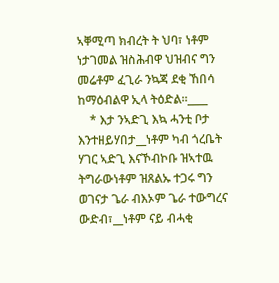ኣቐሚጣ ክብረት ት ህባ፣ ነቶም ነታገመል ዝስሕብዋ ህዝብና ግን መሬቶም ፈጊራ ንኳጃ ደቂ ኸበሳ ከማዕብልዋ ኢላ ትዕድል።____
    * እታ ንኣድጊ እኳ ሓንቲ ቦታ እንተዘይሃበታ__ነቶም ካብ ጎረቤት ሃገር ኣድጊ እናኾብኮቡ ዝኣተዉ ትግራውነቶም ዝጸልኡ ተጋሩ ግን ወገናታ ጌራ ብእኦም ጌራ ተውግረና ውድብ፣__ነቶም ናይ ብሓቂ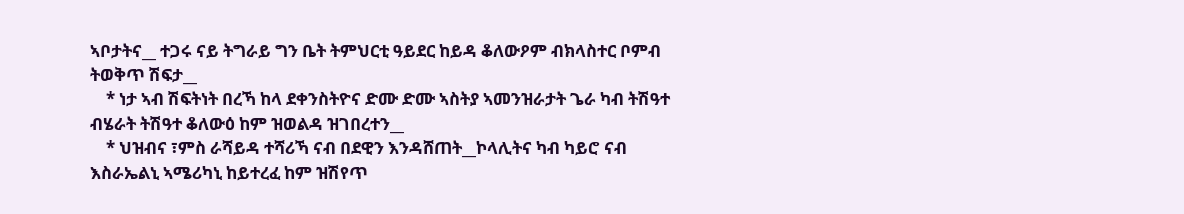ኣቦታትና__ ተጋሩ ናይ ትግራይ ግን ቤት ትምህርቲ ዓይደር ከይዳ ቆለውዖም ብክላስተር ቦምብ ትወቅጥ ሽፍታ__
    * ነታ ኣብ ሽፍትነት በረኻ ከላ ደቀንስትዮና ድሙ ድሙ ኣስትያ ኣመንዝራታት ጌራ ካብ ትሽዓተ ብሄራት ትሽዓተ ቆለውዕ ከም ዝወልዳ ዝገበረተን__
    * ህዝብና ፣ምስ ራሻይዳ ተሻሪኻ ናብ በደዊን እንዳሸጠት__ኮላሊትና ካብ ካይሮ ናብ እስራኤልኒ ኣሜሪካኒ ከይተረፈ ከም ዝሽየጥ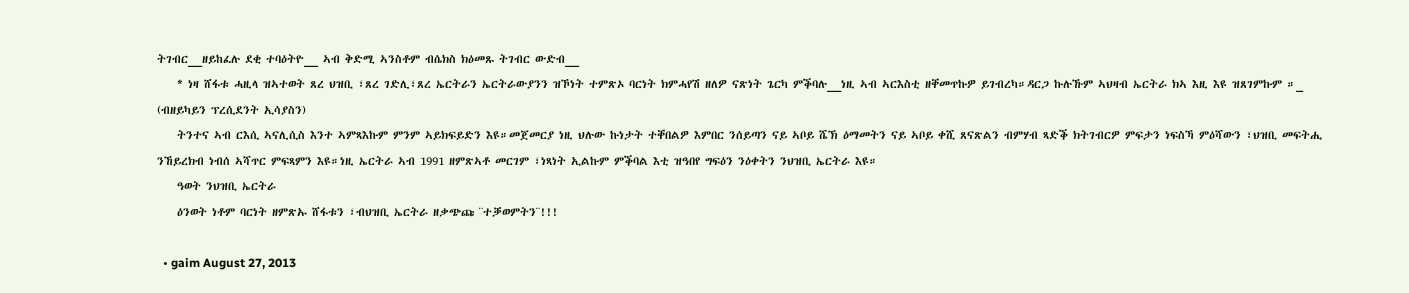ትገብር__ዘይከፈሉ ደቂ ተባዕትዮ__ ኣብ ቅድሚ ኣንስቶም ብሴክስ ክዕመጹ ትገብር ውድብ__
    * ነዛ ሸፋቱ ሓዚላ ዝኣተወት ጸረ ህዝቢ ፣ጸረ ገድሊ፣ጸረ ኤርትራን ኤርትራውያንን ዝኾነት ተምጽኦ ባርነት ክምሓየሽ ዘለዎ ናጽነት ጌርካ ምቕባሉ__ነዚ ኣብ ኣርእስቲ ዘቐመጥኩዎ ይገብረካ።ዳርጋ ኩሉኹም ኣህዛብ ኤርትራ ክኣ እዚ እዩ ዝጸገምኩም ።_ (ብዘይካይን ፕረሲደንት ኢሳያስን)
    ትንተና ኣብ ርእሲ ኣናሊሲስ እንተ ኣምጻእኩም ምንም ኣይክፍይድን እዩ።መጀመርያ ነዚ ህሉው ኩነታት ተቐበልዎ እምበር ንሰይጣን ናይ ኣቦይ ሼኽ ዕማመትን ናይ ኣቦይ ቀሺ ጸናጽልን ብምሃብ ጻድቕ ክትገብርዎ ምፍታን ነፍስኻ ምዕሻውን ፣ህዝቢ መፍትሒ ንኸይረክብ ነብሰ ኣሻጥር ምፍጻምን እዩ።ነዚ ኤርትራ ኣብ 1991 ዘምጽኣቶ መርገም ፣ነጻነት ኢልኩም ምቕባል እቲ ዝዓበየ ግፍዕን ንዕቀትን ንህዝቢ ኤርትራ እዩ።
    ዓወት ንህዝቢ ኤርትራ
    ዕንወት ነቶም ባርነት ዘምጽኡ ሸፋቱን ፣ብህዝቢ ኤርትራ ዘቃጭጩ ¨ተቓወምትን¨!!!

  • gaim August 27, 2013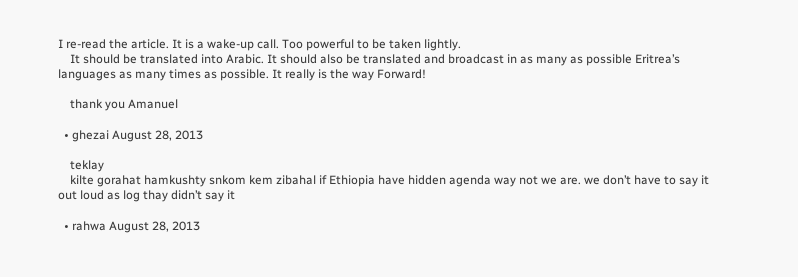I re-read the article. It is a wake-up call. Too powerful to be taken lightly.
    It should be translated into Arabic. It should also be translated and broadcast in as many as possible Eritrea’s languages as many times as possible. It really is the way Forward!

    thank you Amanuel

  • ghezai August 28, 2013

    teklay
    kilte gorahat hamkushty snkom kem zibahal if Ethiopia have hidden agenda way not we are. we don’t have to say it out loud as log thay didn’t say it

  • rahwa August 28, 2013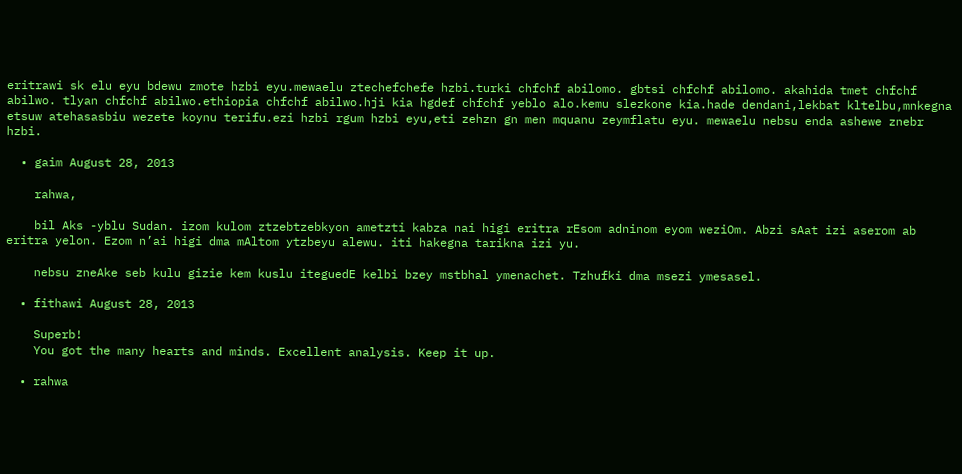eritrawi sk elu eyu bdewu zmote hzbi eyu.mewaelu ztechefchefe hzbi.turki chfchf abilomo. gbtsi chfchf abilomo. akahida tmet chfchf abilwo. tlyan chfchf abilwo.ethiopia chfchf abilwo.hji kia hgdef chfchf yeblo alo.kemu slezkone kia.hade dendani,lekbat kltelbu,mnkegna etsuw atehasasbiu wezete koynu terifu.ezi hzbi rgum hzbi eyu,eti zehzn gn men mquanu zeymflatu eyu. mewaelu nebsu enda ashewe znebr hzbi.

  • gaim August 28, 2013

    rahwa,

    bil Aks -yblu Sudan. izom kulom ztzebtzebkyon ametzti kabza nai higi eritra rEsom adninom eyom weziOm. Abzi sAat izi aserom ab eritra yelon. Ezom n’ai higi dma mAltom ytzbeyu alewu. iti hakegna tarikna izi yu.

    nebsu zneAke seb kulu gizie kem kuslu iteguedE kelbi bzey mstbhal ymenachet. Tzhufki dma msezi ymesasel.

  • fithawi August 28, 2013

    Superb!
    You got the many hearts and minds. Excellent analysis. Keep it up.

  • rahwa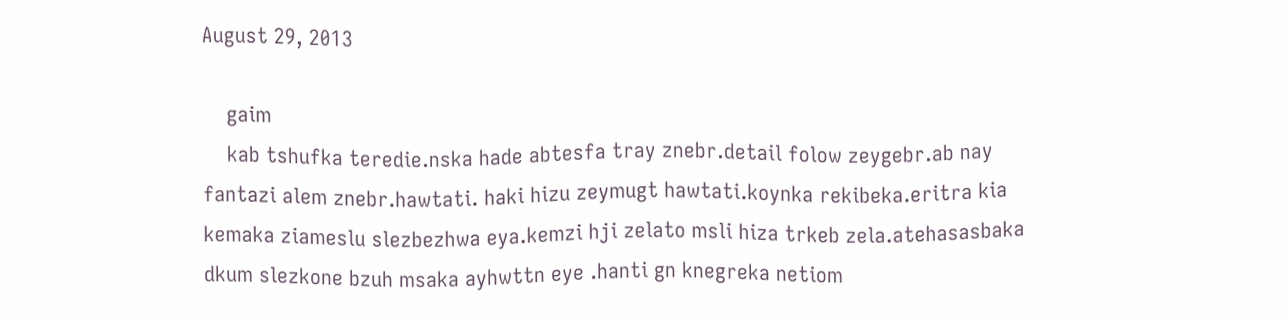August 29, 2013

    gaim
    kab tshufka teredie.nska hade abtesfa tray znebr.detail folow zeygebr.ab nay fantazi alem znebr.hawtati. haki hizu zeymugt hawtati.koynka rekibeka.eritra kia kemaka ziameslu slezbezhwa eya.kemzi hji zelato msli hiza trkeb zela.atehasasbaka dkum slezkone bzuh msaka ayhwttn eye .hanti gn knegreka netiom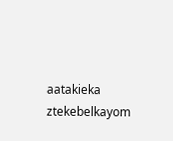aatakieka ztekebelkayom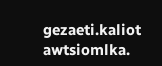gezaeti.kaliot awtsiomlka.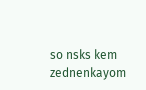so nsks kem zednenkayom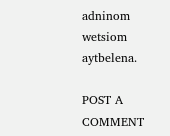adninom wetsiom aytbelena.

POST A COMMENT